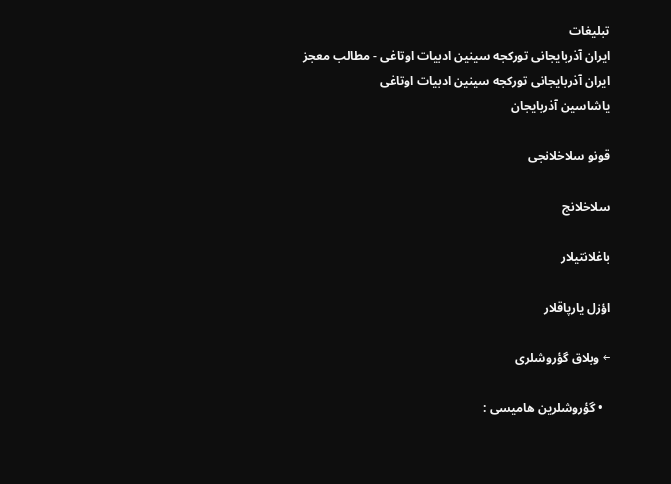تبلیغات
ایران آذربایجانی تورکجه سینین ادبیات اوتاغی - مطالب معجز
ایران آذربایجانی تورکجه سینین ادبیات اوتاغی
یاشاسین آذربایجان

قونو سلاخلانجی

سلاخلانج

باغلانتیلار

اؤزل یارپاقلار‌

← وبلاق گؤروشلری

  • گؤروشلرین هامیسی :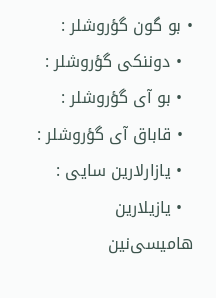• بو گون گؤروشلر :
  • دوننکی گؤروشلر :
  • بو آی گؤروشلر :
  • قاباق آی گؤرو‌شلر :
  • یازارلارین سایی :
  • یازیلارین هامیسی‌نین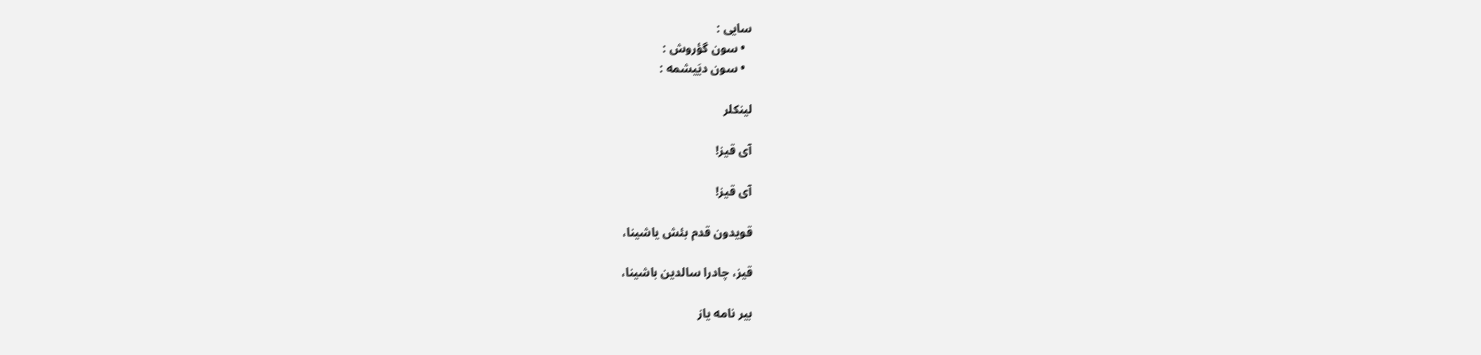سایی :
  • سون گؤروش :
  • سون دیَیشمه :

لینکلر‌

آی قیز!

آی قیز!

قویدون قدم بئش یاشینا،

قیز، چادرا سالدین باشینا،

بیر نامه یاز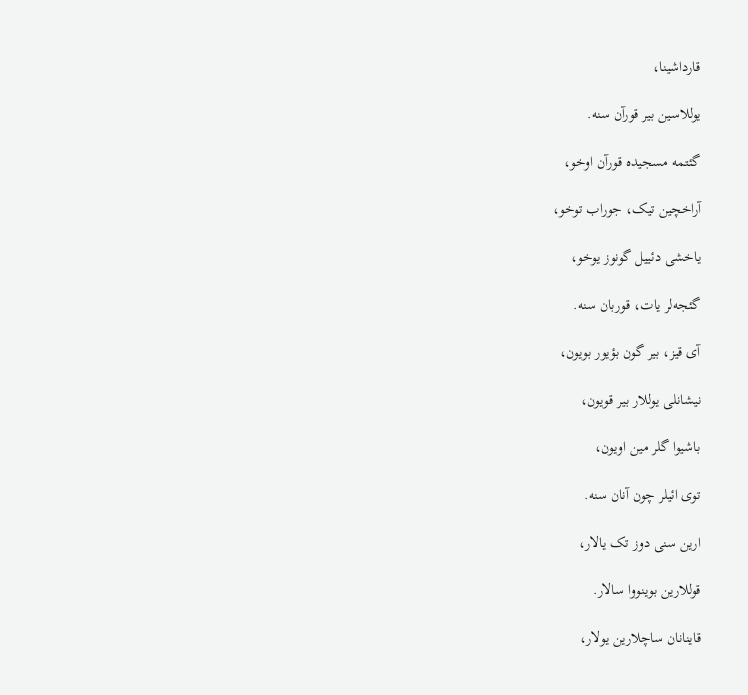قارداشینا،

یوللاسین بیر قورآن سنه.

گئتمه مسجیده قورآن اوخو،

آراخچین تیک، جوراب توخو،

یاخشی دئییل گونوز یوخو،

گئجه‌لر یات، قوربان سنه.

آی قیز، بیر گون بؤیور بویون،

نیشانلی یوللار بیر قویون،

باشیوا گلر مین اویون،

توی ائیلر چون آنان سنه.

ارین سنی دوز تک یالار،

قوللارین بوینووا سالار.

قاینانان ساچلارین یولار،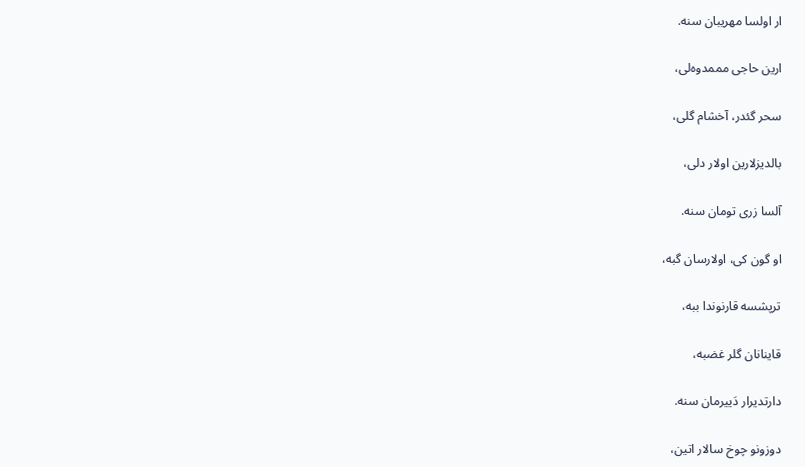ار اولسا مهریبان سنه.

ارین حاجی مممدوه‌لی،

سحر گئدر، آخشام گلی،

بالدیزلارین اولار دلی،

آلسا زری تومان سنه.

او گون کی، اولارسان گبه،

ترپشسه قارنوندا ببه،

قاینانان گلر غضبه،

دارتدیرار دَ‌ییرمان سنه.

دوزونو چوخ سالار اتین،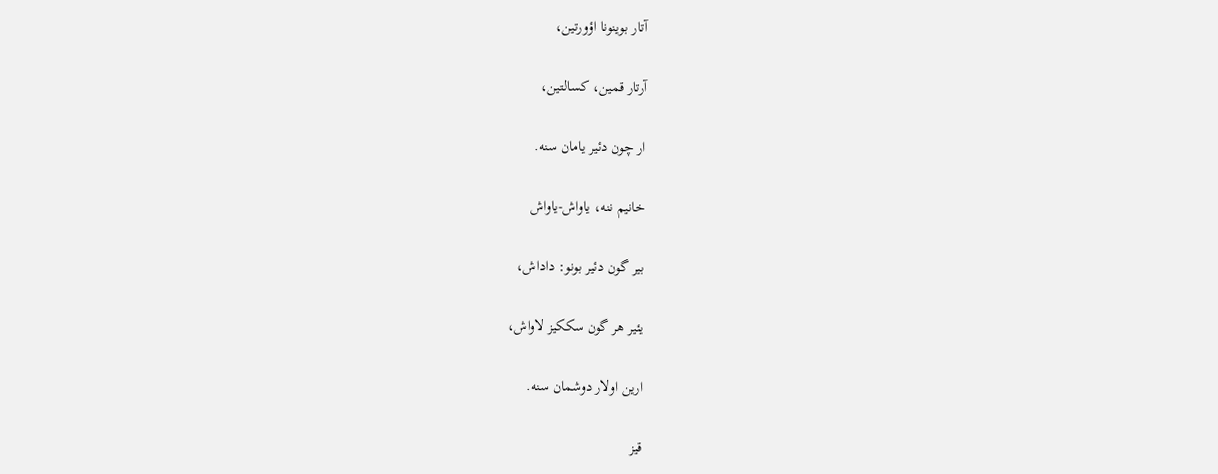آتار بوینونا اؤورتین،

آرتار قمین، کسالتین،

ار چون دئیر یامان سنه.

خانیم ننه، یاواش-یاواش

بیر گون دئیر بونو: داداش،

یئیر هر گون سککیز لاواش،

ارین اولار دوشمان سنه.

قیز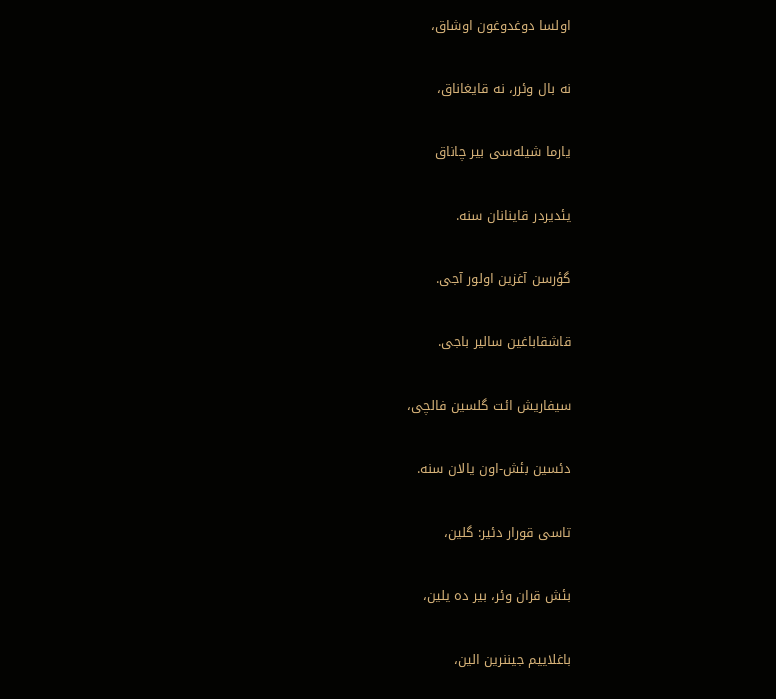اولسا دوغدوغون اوشاق،

نه بال وئرر، نه قایغاناق،

یارما شیله‌سی بیر چاناق

یئدیردر قاینانان سنه.

گؤرسن آغزین اولور آجی.

قاشقاباغین سالیر باجی.

سیفاریش ائت گلسین فالچی،

دئسین بئش-اون یالان سنه.

تاسی قورار دئیر: گلین،

بئش قران وئر، بیر ده یلین،

باغلاییم جیننرین الین،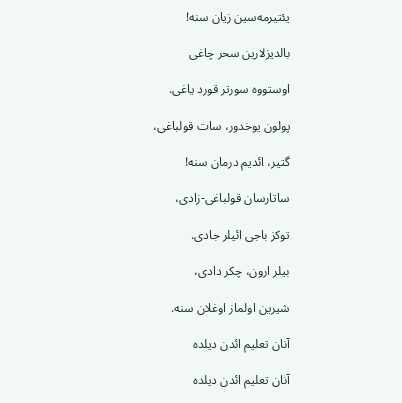یئتیرمه‌سین زیان سنه!

بالدیزلارین سحر چاغی

اوستووه سورتر قورد یاغی.

پولون یوخدور، سات قولباغی،

گتیر، ائدیم درمان سنه!

ساتارسان قولباغی-زادی،

توکز باجی ائیلر جادی.

بیلر ارون، چکر دادی،

شیرین اولماز اوغلان سنه.

آنان تعلیم ائدن دیلده

آنان تعلیم ائدن دیلده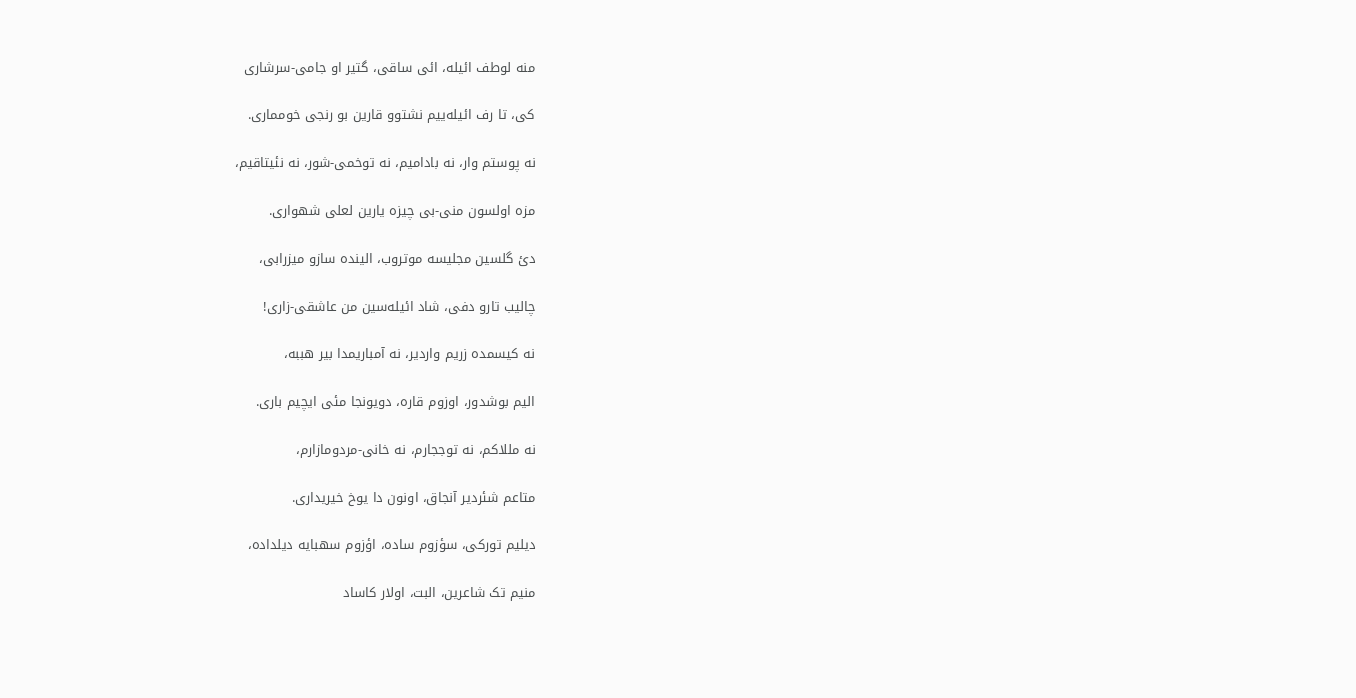منه لوطف ائیله، ائی ساقی، گتیر او جامی-سرشاری

کی، تا رف ائیله‌ییم نشتوو قارین بو رنجی خومماری.

نه پوستم وار، نه بادامیم، نه توخمی-شور، نه نئیتاقیم،

مزه اولسون منی-بی چیزه یارین لعلی شهواری.

دئ گلسین مجلیسه موتروب، الینده سازو میزرابی،

چالیب تارو دفی، شاد ائیله‌سین من عاشقی-زاری!

نه کیسمده زریم واردیر، نه آمباریمدا بیر هببه،

الیم بوشدور، اوزوم قاره، دویونجا مئی ایچیم باری.

نه مللاکم، نه توججارم، نه خانی-مردومازارم،

متاعم شئردیر آنجاق، اونون دا یوخ خیریداری.

دیلیم تورکی، سؤزوم ساده، اؤزوم سهبایه دیلداده،

منیم تک شاعرین، البت، اولار کاساد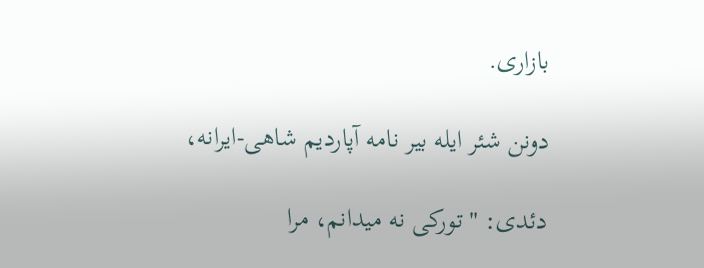بازاری.

دونن شئر ایله بیر نامه آپاردیم شاهی-ایرانه،

دئدی: "تورکی نه میدانم، مرا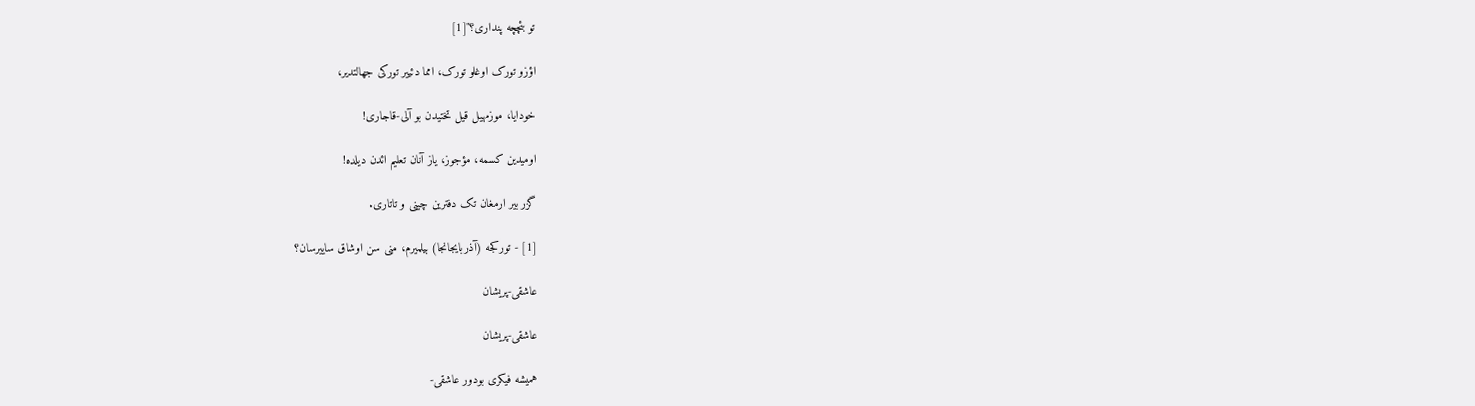تو بئچچه پنداری؟"[1]

اؤزو تورک اوغلو تورک، امما دئییر تورکی جهالتدیر،

خودایا، موزمهیل قیل تختیدن بو آلی-قاجاری!

اومیدین کسمه، مؤجوز، یاز آنان تعلیم ائدن دیلده!

گزر بیر ارمغان تک دفترین چینی و تاتاری.

[1] - تورکجه (آذربایجانجا) بیلمیرم، منی سن اوشاق ساییرسان؟

عاشقی-پریشان

عاشقی-پریشان

همیشه فیکری بودور عاشقی-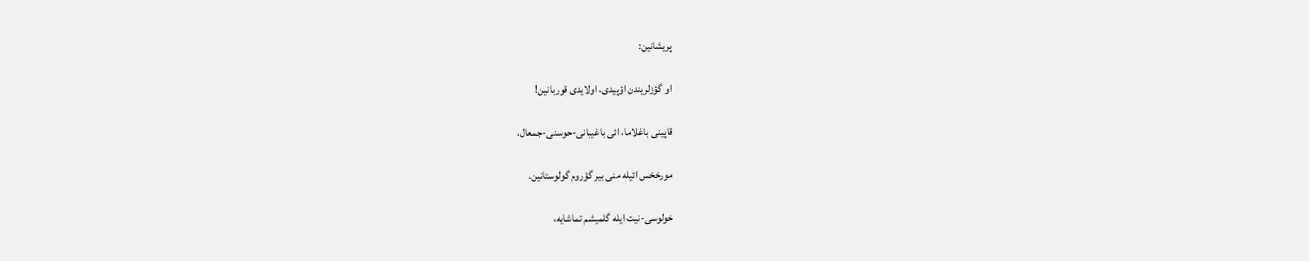پریشانین:

او گؤزلریندن اؤپیدی، اولایدی قوربانین!

قاپینی باغلاما، ائی باغیبانی-حوسنی-جمعال،

مورخخس ائیله منی بیر گؤروم گولوستانین.

خولوسی-نیت ایله گلمیشم تماشایه،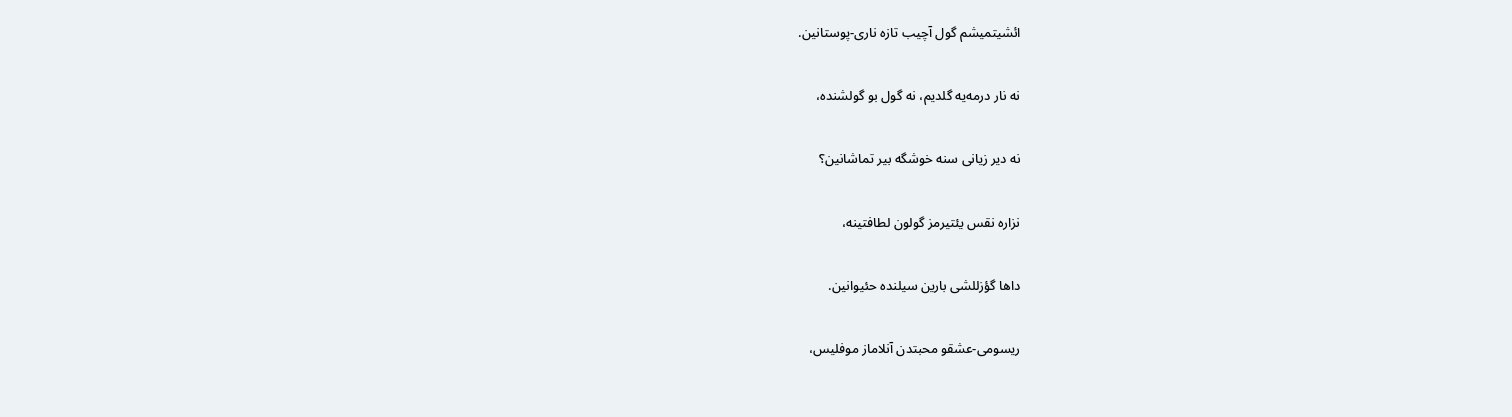ائشیتمیشم گول آچیب تازه ناری-پوستانین.

نه نار درمه‌یه گلدیم، نه گول بو گولشنده،

نه دیر زیانی سنه خوشگه بیر تماشانین؟

نزاره نقس یئتیرمز گولون لطافتینه،

داها گؤزللشی بارین سیلنده حئیوانین.

ریسومی-عشقو محبتدن آنلاماز موفلیس،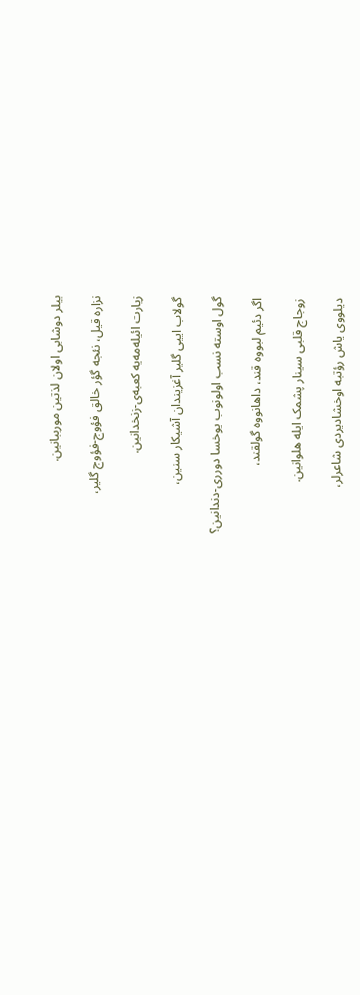بیلر دوشابی اولان لذتین مورببانین.

نزاره قیل، نئجه گؤر خالق فؤوج-فؤوج گلیر،

زیارت ائیله‌مه‌یه کعبه‌ی-زنخدانین.

گولاب اییی گلیر آغزیندان آشیکار سنین،

گول اوسته نسب اولونوب یوخسا دورری-دندانین؟

اگر دئیم لبووه قند، داهانووه گولقند،

زوجاج قلبی سینار پشمک ایله هلوانین.

دیلووی یاش رؤتبه اوخشادیردی شاعرلر،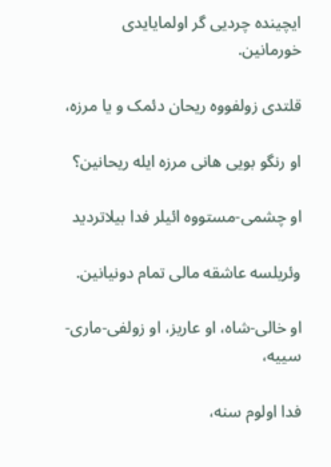ایچینده چردیی گر اولمایایدی خورمانین.

قلتدی زولفووه ریحان دئمک و یا مرزه،

او رنگو بویی هانی مرزه ایله ریحانین؟

او چشمی-مستووه ائیلر فدا بیلاتردید

وئریلسه عاشقه مالی تمام دونیانین.

او خالی-شاه، او عاریز، او زولفی-ماری-سییه،

فدا اولوم سنه،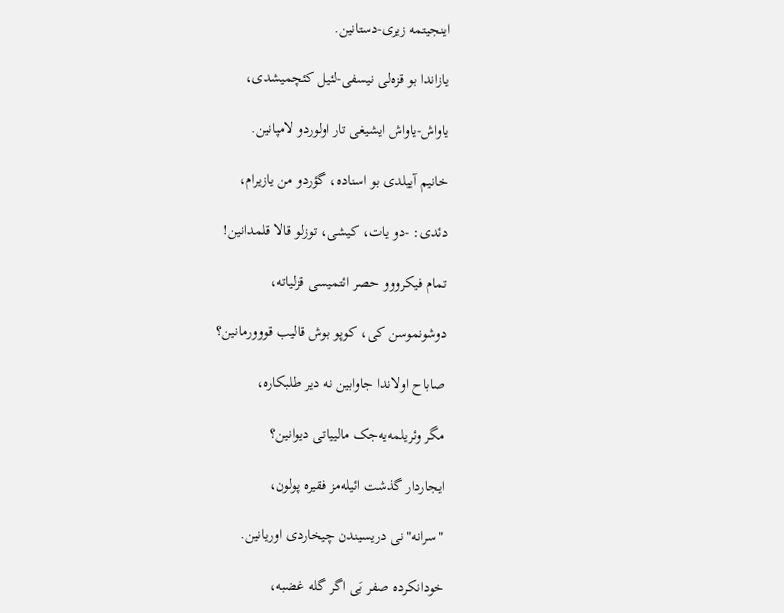اینجیتمه زیری-دستانین.

یازاندا بو قزه‌لی نیسفی-لئیل کئچمیشدی،

یاواش-یاواش ایشیغی تار اولوردو لامپانین.

خانیم آییلدی بو اسناده، گؤردو من یازیرام،

دئدی: -دو یات، کیشی، توزلو قالا قلمدانین!

تمام فیکرووو حصر ائتمیسی قزلیاته،

دوشونموسن کی، کوپو بوش قالیب قووورمانین؟

صاباح اولاندا جاوابین نه دیر طلبکاره،

مگر وئریلمه‌یه‌جک مالییاتی دیوانین؟

ایجاردار گذشت ائیله‌مز فقیره پولون،

"سرانه"نی دریسیندن چیخاردی اوریانین.

خودانکرده صفر بَی اگر گله غضبه،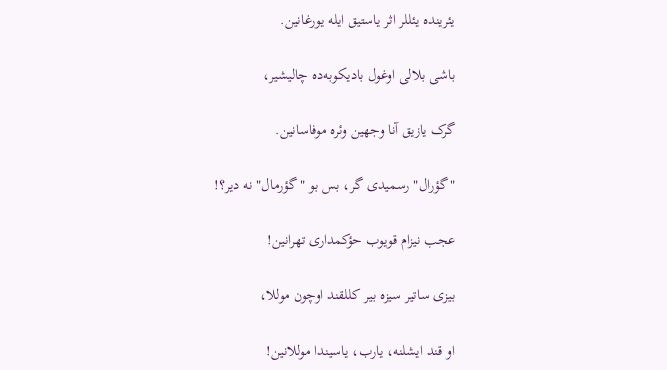یئرینده یئللر اثر یاستیق ایله یورغانین.

باشی بلالی اوغول بادیکوبه‌ده چالیشیر،

گرک یازیق آنا وجهین وئره موفاسانین.

"گؤرال" رسمیدی گر، بس بو "گؤرمال" نه دیر؟!

عجب نیزام قویوب حؤکمداری تهرانین!

بیزی ساتیر سیزه بیر کللقند اوچون موللا،

او قند ایشلنه، یارب، یاسیندا موللانین!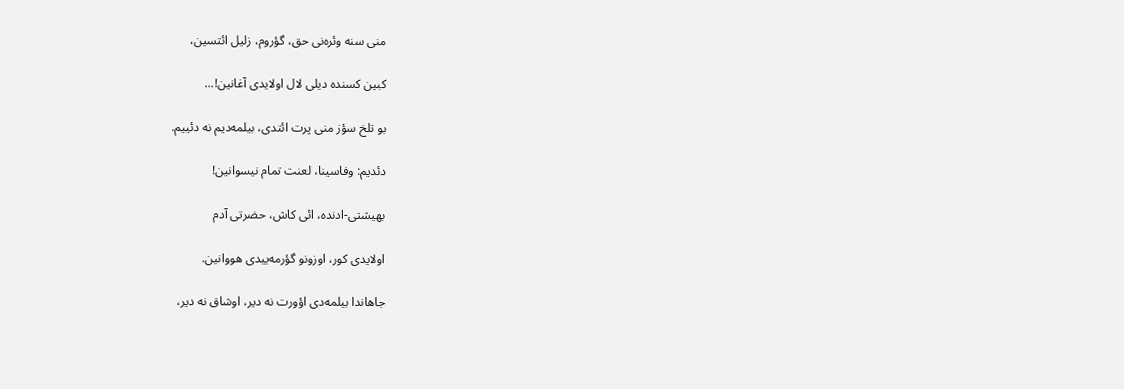منی سنه وئره‌نی حق، گؤروم، زلیل ائتسین،

کبین کسنده دیلی لال اولایدی آغانین!...

بو تلخ سؤز منی پرت ائتدی، بیلمه‌دیم نه دئییم.

دئدیم: وفاسینا، لعنت تمام نیسوانین!

بهیشتی-ادنده، ائی کاش، حضرتی آدم

اولایدی کور، اوزونو گؤرمه‌ییدی هووانین.

جاهاندا بیلمه‌دی اؤورت نه دیر، اوشاق نه دیر،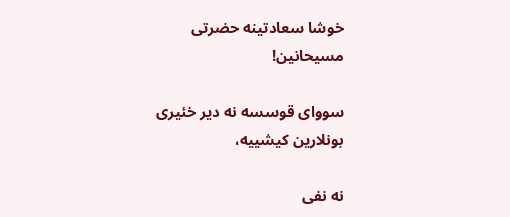خوشا سعادتینه حضرتی مسیحانین!

سووای قوسسه نه دیر خئیری بونلارین کیشییه،

نه نفی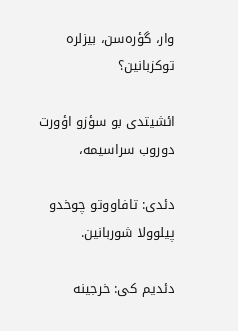وار، گؤره‌سن، بیزلره توکزبانین؟

ائشیتدی بو سؤزو اؤورت دوروب سراسیمه،

دئدی: تافاووتو چوخدو پیلوولا شوربانین.

دئدیم کی: خرجینه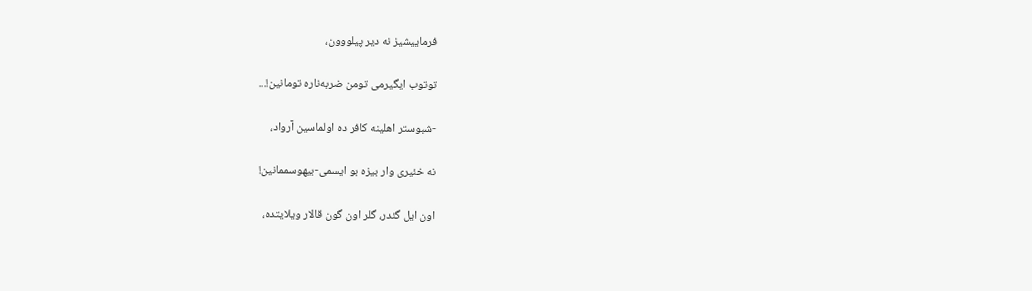فرماییشیز نه دیر پیلووون،

توتوب ایگیرمی تومن ضربه‌‌ناره تومانین!...

-شبوستر اهلینه کافر ده اولماسین آرواد،

نه خئیری وار بیزه بو ایسمی-بیهوسممانین!

اون ایل گئدر، گلر اون گون قالار ویلایتده،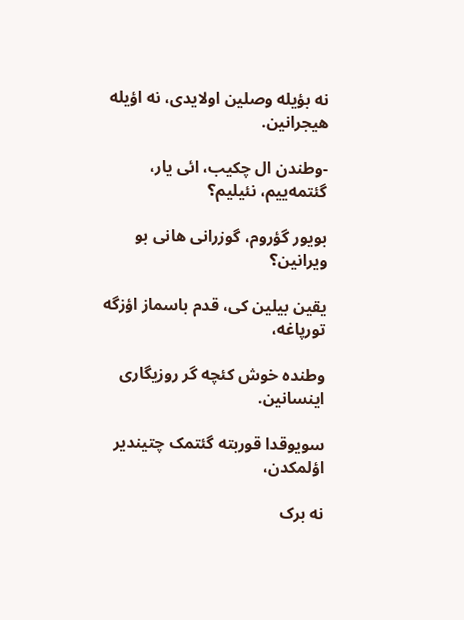نه بؤیله وصلین اولایدی، نه اؤیله هیجرانین.

-وطندن ال چکیب، ائی یار، گئتمه‌ییم، نئیلیم؟

بویور گؤروم، گوزرانی هانی بو ویرانین؟

یقین بیلین کی، قدم باسماز اؤزگه تورپاغه،

وطنده خوش کئچه گر روزیگاری اینسانین.

سویوقدا قوربته گئتمک چتیندیر اؤلمکدن،

نه برک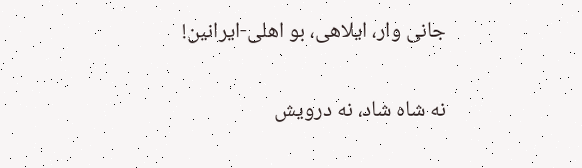جانی وار، ایلاهی، بو اهلی-ایرانین!

نه شاه شاد، نه درویش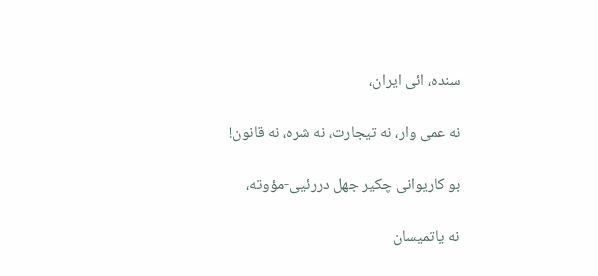سنده، ائی ایران،

نه عمی وار، نه تیجارت، نه شره، نه قانون!

بو کاریوانی چکیر جهل دررئیی-مؤوته،

نه یاتمیسان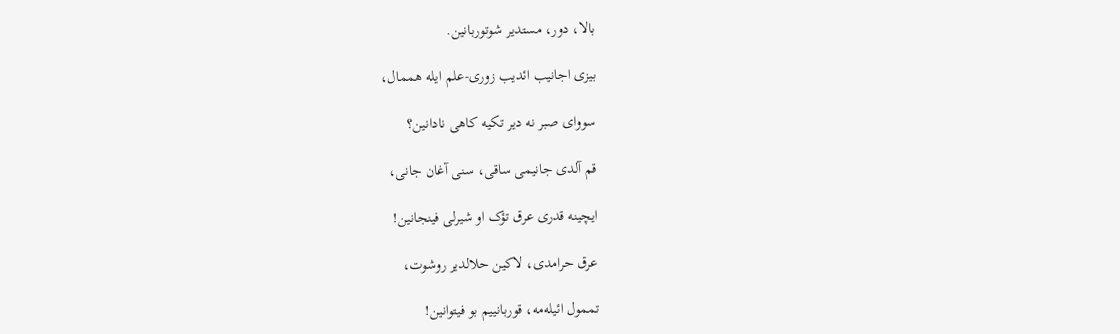بالا، دور، مستدیر شوتوربانین.

بیزی اجانیب ائدیب زوری-علم ایله هممال،

سووای صبر نه دیر تکیه کاهی نادانین؟

قم آلدی جانیمی ساقی، سنی آغان جانی،

ایچینه قدری عرق تؤک او شیرلی فینجانین!

عرق حرامدی، لاکین حلالدیر روشوت،

تممول ائیله‌مه، قوربانییم بو فیتوانین!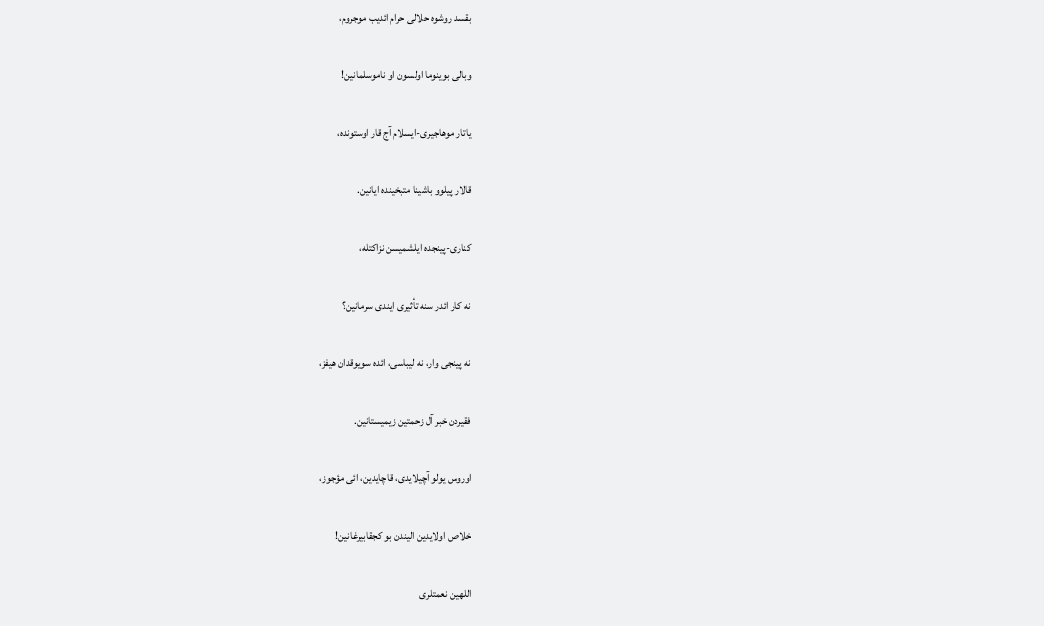بقسد روشوه حلالی حرام ائدیب موجروم،

وبالی بوینوما اولسون او ناموسلمانین!

یاتار موهاجیری-ایسلام آج قار اوستونده،

قالار پیلوو باشینا متبخینده ایانین.

کناری-پینجده ایلشمیسن نزاکتله،

نه کار ائدر سنه تأثیری ایندی سرمانین؟

نه پینجی وار، نه لیباسی، ائده سویوقدان هیفز،

فقیردن خبر آل زحمتین زیمیستانین.

اوروس یولو آچیلایدی، قاچایدین، ائی مؤجوز،

خلاص اولایدین الیندن بو کجقابیرغانین!

اللهین نعمتلری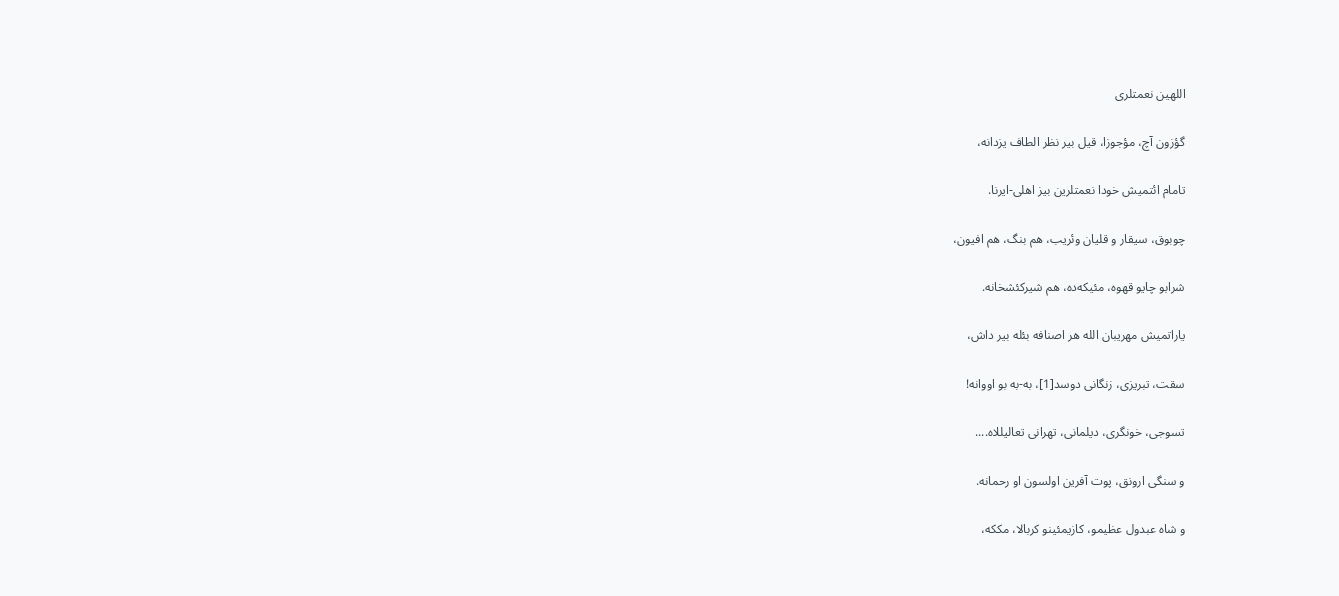اللهین نعمتلری

گؤزون آچ، مؤجوزا، قیل بیر نظر الطاف یزدانه،

تامام ائتمیش خودا نعمتلرین بیز اهلی-ایرنا.

چوبوق، سیقار و قلیان وئریب، هم بنگ، هم افیون،

شرابو چایو قهوه، مئیکه‌ده، هم شیرکئشخانه.

یاراتمیش مهریبان الله هر اصنافه بئله بیر داش،

سقت، تبریزی، زنگانی دوسد[1]، به-به بو اووانه!

تسوجی، خونگری، دیلمانی، تهرانی تعالیللاه....

و سنگی ارونق، پوت آفرین اولسون او رحمانه.

و شاه عبدول عظیمو، کازیمئینو کربالا، مککه،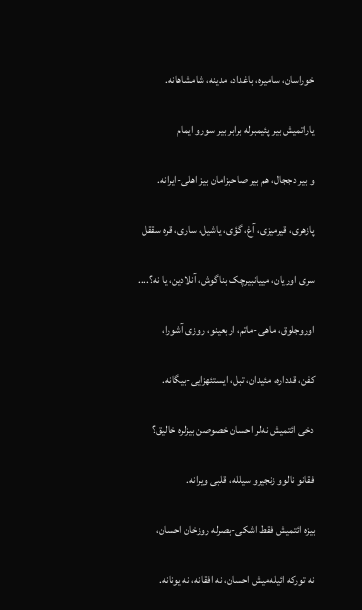خوراسان، سامیره، باغداد، مدینه، شامشاهانه.

یاراتمیش بیر پئیمبرله برابر بیر سورو ایمام

و بیر دججال، هم بیر صاحبزامان بیز اهلی-ایرانه.

پازهری، قیرمیزی، آغ، گؤی، یاشیل، ساری، قره سققل

سری اوریان، مییانبیرچک بناگوش، آنلادین، یا نه؟....

اوروجلوق، ماهی-ماتم، اربعینو، روزی آشورا،

کفن، قدداره، مئیدان، تبل، ایستئهزایی-بیگانه.

دخی ائتمیش نه‌لر احسان خصوصن بیزلره خالیق؟

فقانو نالوو زنجیرو سیلله، قلبی ویرانه.

بیزه ائتمیش فقط اشکی-بصرله روزخان احسان،

نه تورکه ائیله‌میش احسان، نه افقانه، نه یونانه.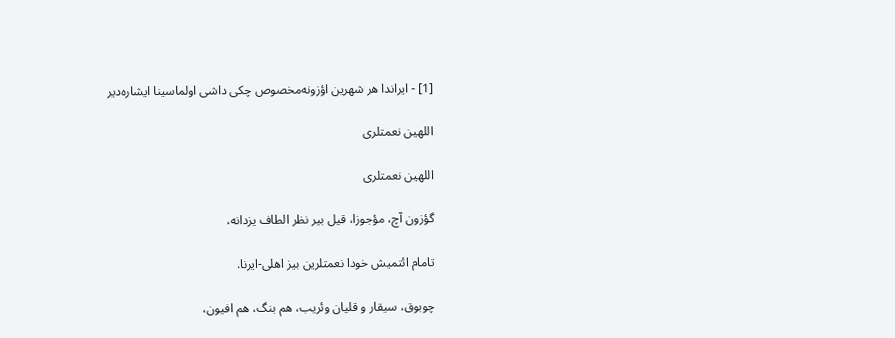[1] - ایراندا هر شهرین اؤزونه‌مخصوص چکی داشی اولماسینا ایشاره‌دیر

اللهین نعمتلری

اللهین نعمتلری

گؤزون آچ، مؤجوزا، قیل بیر نظر الطاف یزدانه،

تامام ائتمیش خودا نعمتلرین بیز اهلی-ایرنا.

چوبوق، سیقار و قلیان وئریب، هم بنگ، هم افیون،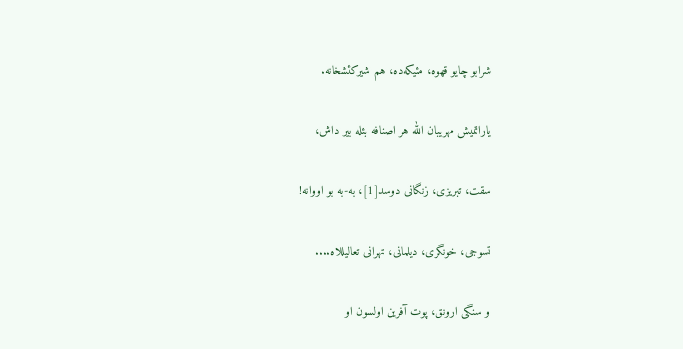شرابو چایو قهوه، مئیکه‌ده، هم شیرکئشخانه.

یاراتمیش مهریبان الله هر اصنافه بئله بیر داش،

سقت، تبریزی، زنگانی دوسد[1]، به-به بو اووانه!

تسوجی، خونگری، دیلمانی، تهرانی تعالیللاه....

و سنگی ارونق، پوت آفرین اولسون او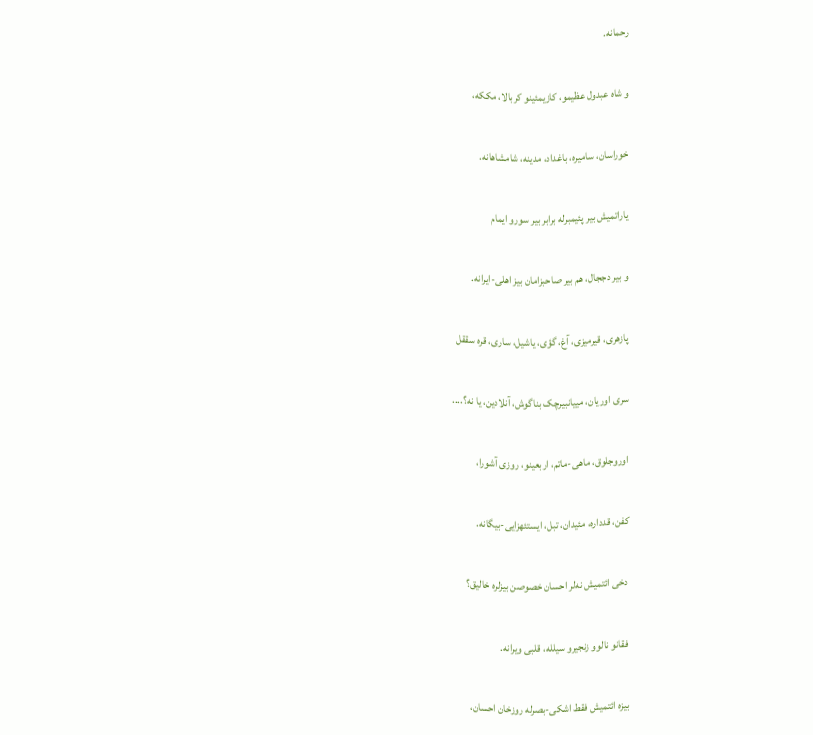رحمانه.

و شاه عبدول عظیمو، کازیمئینو کربالا، مککه،

خوراسان، سامیره، باغداد، مدینه، شامشاهانه.

یاراتمیش بیر پئیمبرله برابر بیر سورو ایمام

و بیر دججال، هم بیر صاحبزامان بیز اهلی-ایرانه.

پازهری، قیرمیزی، آغ، گؤی، یاشیل، ساری، قره سققل

سری اوریان، مییانبیرچک بناگوش، آنلادین، یا نه؟....

اوروجلوق، ماهی-ماتم، اربعینو، روزی آشورا،

کفن، قدداره، مئیدان، تبل، ایستئهزایی-بیگانه.

دخی ائتمیش نه‌لر احسان خصوصن بیزلره خالیق؟

فقانو نالوو زنجیرو سیلله، قلبی ویرانه.

بیزه ائتمیش فقط اشکی-بصرله روزخان احسان،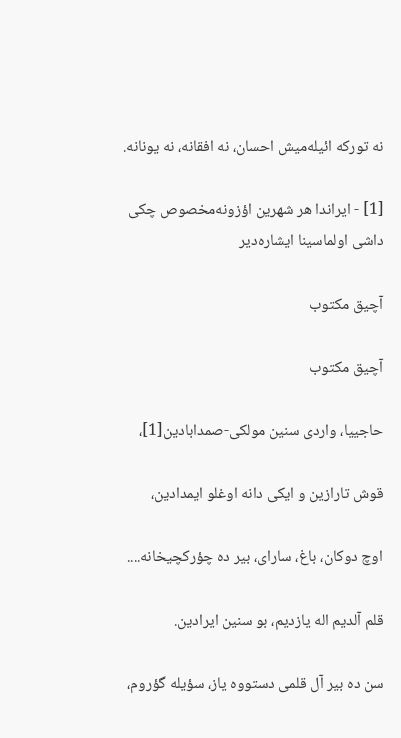نه تورکه ائیله‌میش احسان، نه افقانه، نه یونانه.

[1] - ایراندا هر شهرین اؤزونه‌مخصوص چکی داشی اولماسینا ایشاره‌دیر

آچیق مکتوب

آچیق مکتوب

حاجییا، واردی سنین مولکی-صمدابادین[1]،

قوش تارازین و ایکی دانه اوغلو ایمدادین،

اوچ دوکان، باغ، سارای، بیر ده چؤرکچیخانه....

قلم آلدیم اله یازدیم، بو سنین ایرادین.

سن ده بیر آل قلمی دستووه یاز، سؤیله گؤروم،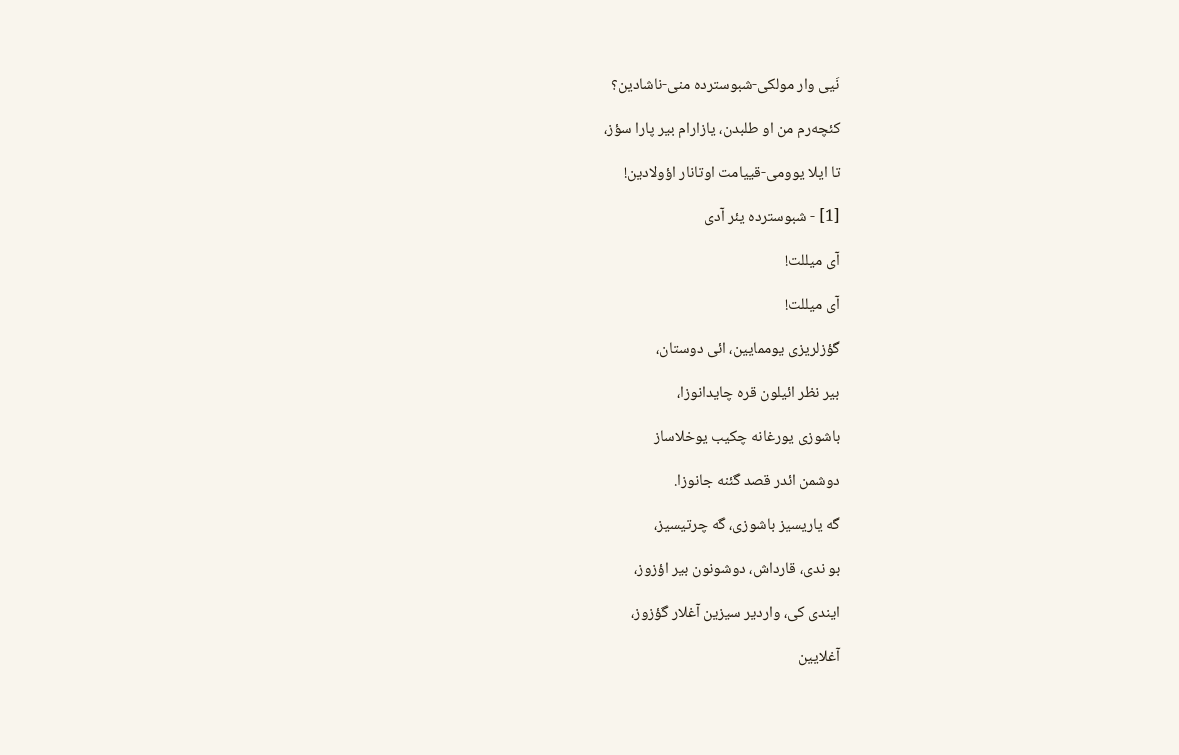نَیی وار مولکی-شبوسترده منی-ناشادین؟

کئچه‌رم من او طلبدن، یازارام بیر پارا سؤز،

تا ایلا یوومی-قییامت اوتانار اؤولادین!

[1] - شبوسترده یئر آدی

آی میللت!

آی میللت!

گؤزلریزی یوممایین، ائی دوستان،

بیر نظر ائیلون قره چایدانوزا،

باشوزی یورغانه چکیب یوخلاساز

دوشمن ائدر قصد گئنه جانوزا.

گه یاریسیز باشوزی، گه چرتیسیز،

بو ندی، قارداش، دوشونون بیر اؤزوز،

ایندی کی، واردیر سیزین آغلار گؤزوز،

آغلایین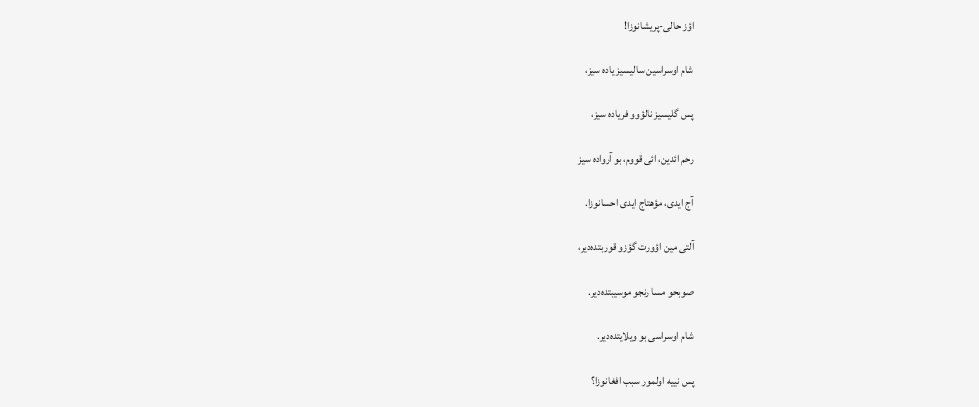اؤز حالی-پریشانوزا!

شام اوسراسین سالیسیز یاده سیز،

پس گلیسیز نالؤوو فریاده سیز،

رحم ائدین، ائی قووم، بو آرواده سیز

آج ایدی، مؤهتاج ایدی احسانوزا.

آلتی مین اؤورت گؤزو قوربتده‌دیر،

صوبحو مسا رنجو موسیبتده‌دیر.

شام اوسراسی بو ویلایتده‌دیر.

پس نییه اولمور سبب افغانوزا؟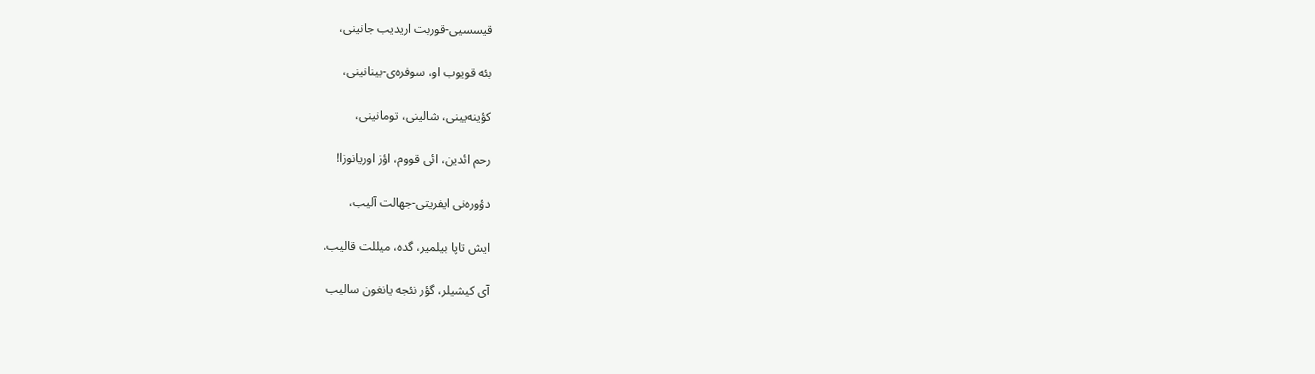قیسسیی-قوربت اریدیب جانینی،

بئه قویوب او، سوفره‌ی-بینانینی،

کؤینه‌یینی، شالینی، تومانینی،

رحم ائدین، ائی قووم، اؤز اوریانوزا!

دؤوره‌نی ایفریتی-جهالت آلیب،

ایش تاپا بیلمیر، گده، میللت قالیب.

آی کیشیلر، گؤر نئجه یانغون سالیب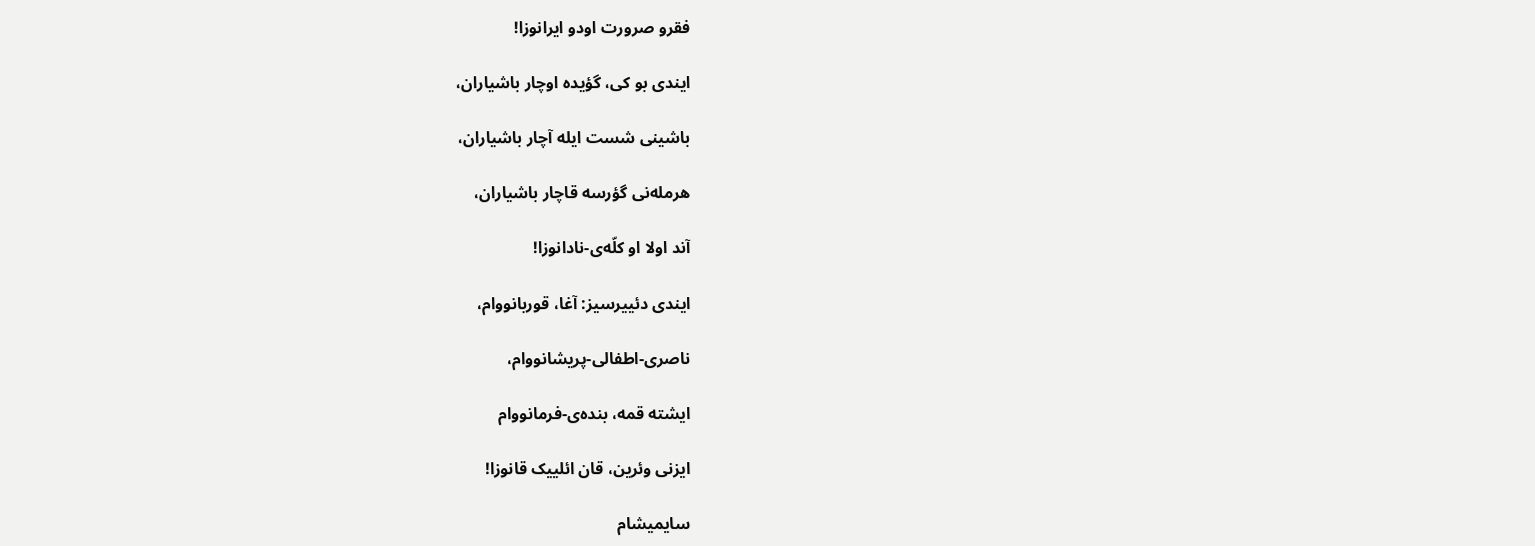فقرو صرورت اودو ایرانوزا!

ایندی بو کی، گؤیده اوچار باشیاران،

باشینی شست ایله آچار باشیاران،

هرمله‌نی گؤرسه قاچار باشیاران،

آند اولا او کلّه‌ی-نادانوزا!

ایندی دئییرسیز: آغا، قوربانووام،

ناصری-اطفالی-پریشانووام،

ایشته قمه، بنده‌ی-فرمانووام

ایزنی وئرین، قان ائلییک قانوزا!

سایمیشام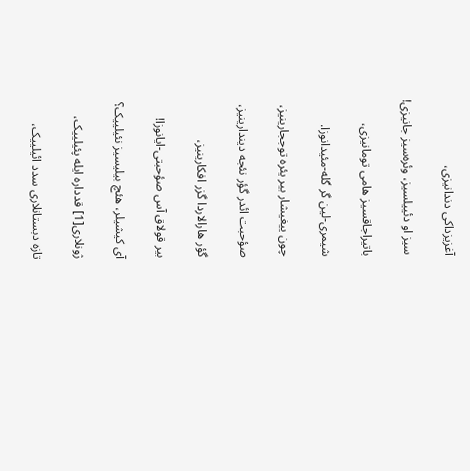آغزیزداکی دندانیزی،

سیز او دئییلسیز، وئره‌سیز جانیزی!

باتیراجاقسیز هامی تومانیزی،

شیمری-لین گر گله-مئیدانوزا.

چون ییغیشار بیر یئره توججارینیز،

صؤحبت ائدر گؤر نئجه دیندارینیز،

گؤر هارالاردا گزر افکارینیز،

بیر قولاق آس صؤحبتی-ایانوزا!

آی کیشیلر، هئچ بیلیسیز نئیلییک؟

ژونلاری[1] قدداره ایله پئیلییک،

تازه دبستانلاری سدد ائیلییک،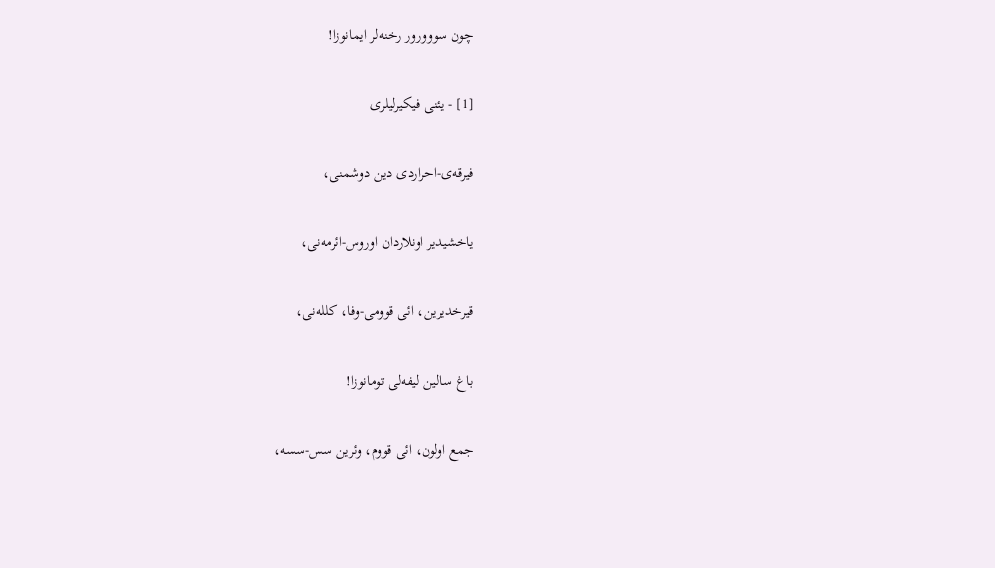چون سووورور رخنه‌لر ایمانوزا!

[1] - یئنی فیکیرلیلری

فیرقه‌ی-احراردی دین دوشمنی،

یاخشیدیر اونلاردان اوروس-ائرمه‌نی،

قیرخدیرین، ائی قوومی-وفا، کلله‌نی،

باغ سالین لیفه‌لی تومانوزا!

جمع اولون، ائی قووم، وئرین سس-سسه،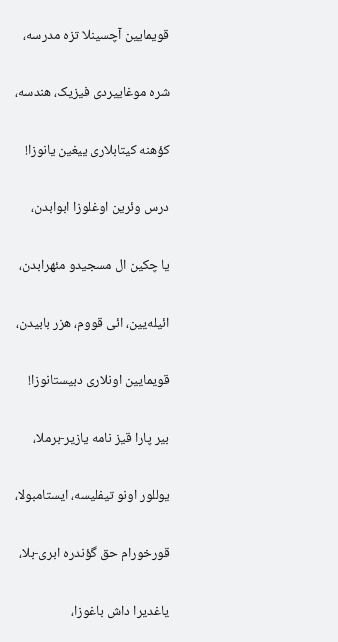قویمایین آچسینلا تزه مدرسه،

شره موغاییردی فیزیک، هندسه،

کؤهنه کیتابلاری ییغین یانوزا!

درس وئرین اوغلوزا ابوابدن،

یا چکین ال مسجیدو مئهرابدن،

ائیله‌یین، ائی قووم، هزر بابیدن،

قویمایین اونلاری دبیستانوزا!

بیر پارا قیز نامه یازیر-برملا،

یوللور اونو تیفلیسه، ایستامبولا،

قورخورام حق گؤندره ابری-بلا،

یاغدیرا داش باغوزا،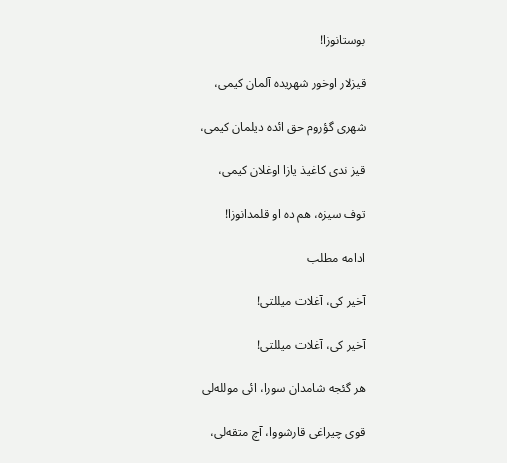بوستانوزا!

قیزلار اوخور شهریده آلمان کیمی،

شهری گؤروم حق ائده دیلمان کیمی،

قیز ندی کاغیذ یازا اوغلان کیمی،

توف سیزه، هم ده او قلمدانوزا!

ادامه مطلب

آخیر کی، آغلات میللتی!

آخیر کی، آغلات میللتی!

هر گئجه شامدان سورا، ائی مولله‌لی

قوی چیراغی قارشووا، آچ متقه‌لی،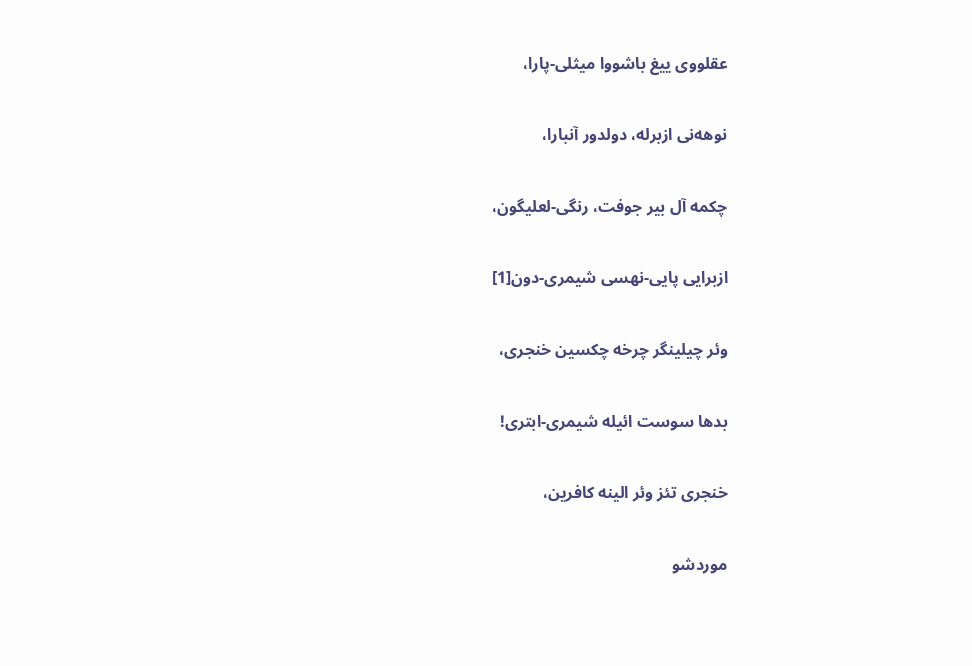عقلووی ییغ باشووا میثلی-پارا،

نوهه‌نی ازبرله، دولدور آنبارا،

چکمه آل بیر جوفت، رنگی-لعلیگون،

ازبرایی پایی-نهسی شیمری-دون[1]

وئر چیلینگر چرخه چکسین خنجری،

بدها سوست ائیله شیمری-ابتری!

خنجری تئز وئر الینه کافرین،

موردشو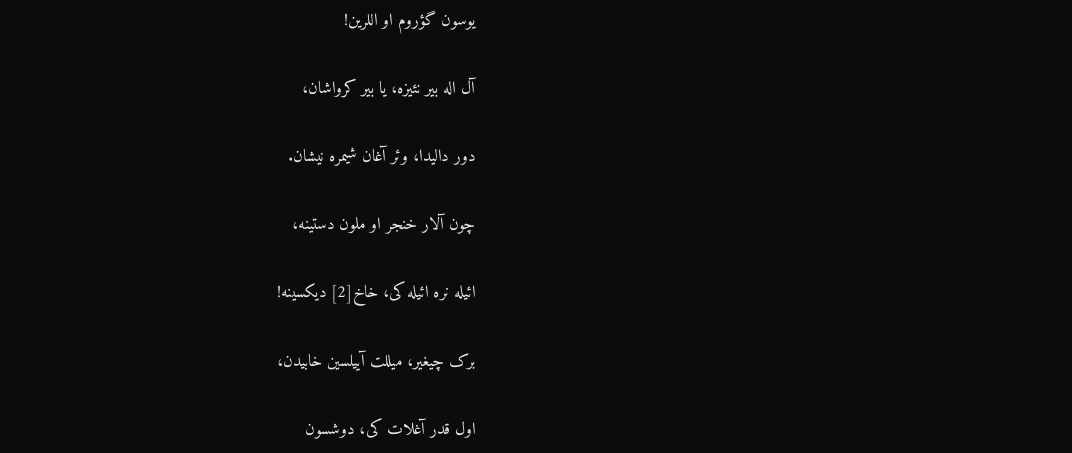یوسون گؤروم او اللرین!

آل اله بیر نئیزه، یا بیر کرواشان،

دور دالیدا، وئر آغان شیمره نیشان.

چون آلار خنجر او ملون دستینه،

ائیله نره ائیله کی، خاخ[2] دیکسینه!

برک چیغیر، میللت آییلسین خابیدن،

اول قدر آغلات کی، دوشسون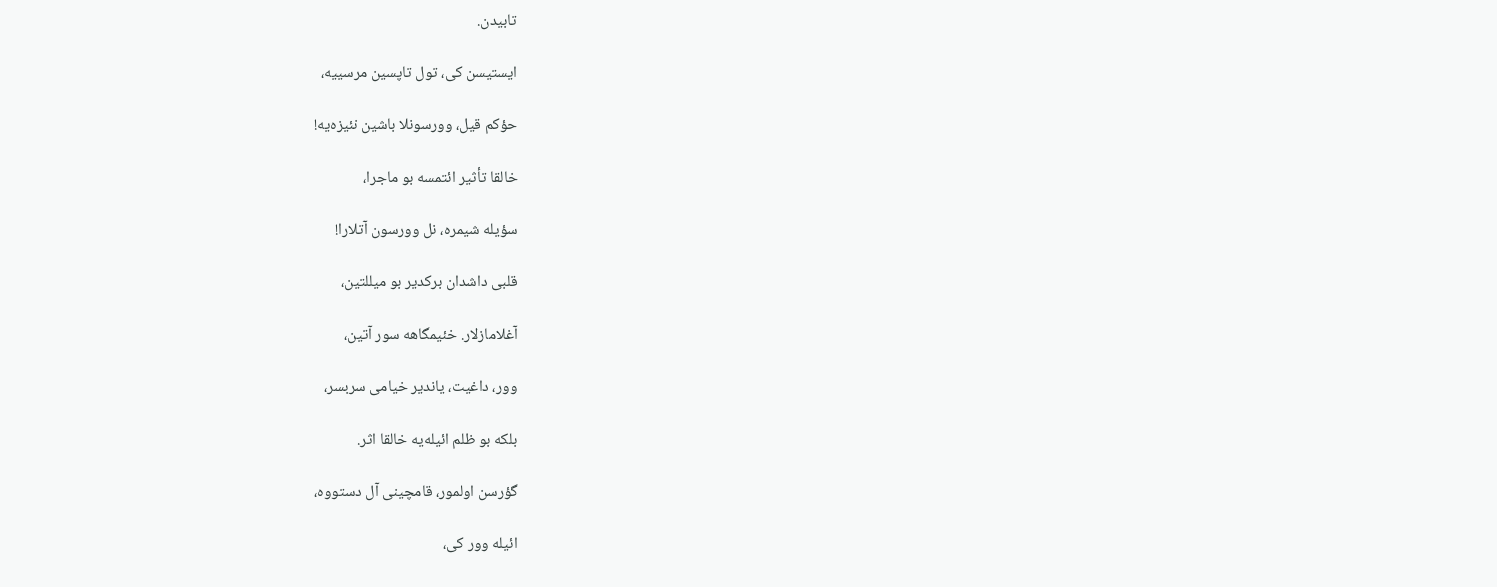تابیدن.

ایستیسن کی، تول تاپسین مرسییه،

حؤکم قیل، وورسونلا باشین نئیزه‌یه!

خالقا تأثیر ائتمسه بو ماجرا،

سؤیله شیمره، نل وورسون آتلارا!

قلبی داشدان برکدیر بو میللتین،

آغلامازلار. خئیمگاهه سور آتین،

وور، داغیت، یاندیر خیامی سربسر،

بلکه بو ظلم ائیله‌یه خالقا اثر.

گؤرسن اولمور، قامچینی آل دستووه،

ائیله وور کی،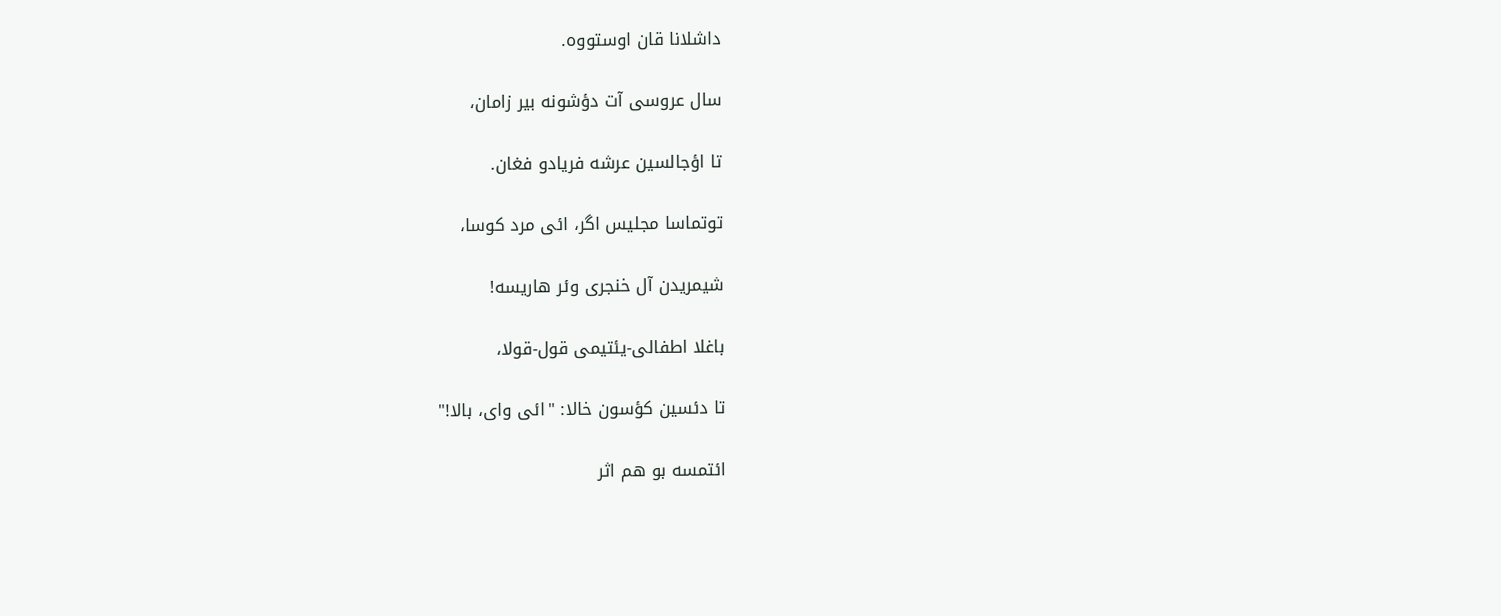داشلانا قان اوستووه.

سال عروسی آت دؤشونه بیر زامان،

تا اؤجالسین عرشه فریادو فغان.

توتماسا مجلیس اگر، ائی مرد کوسا،

شیمریدن آل خنجری وئر هاریسه!

باغلا اطفالی-یئتیمی قول-قولا،

تا دئسین کؤسون خالا: "ائی وای، بالا!"

ائتمسه بو هم اثر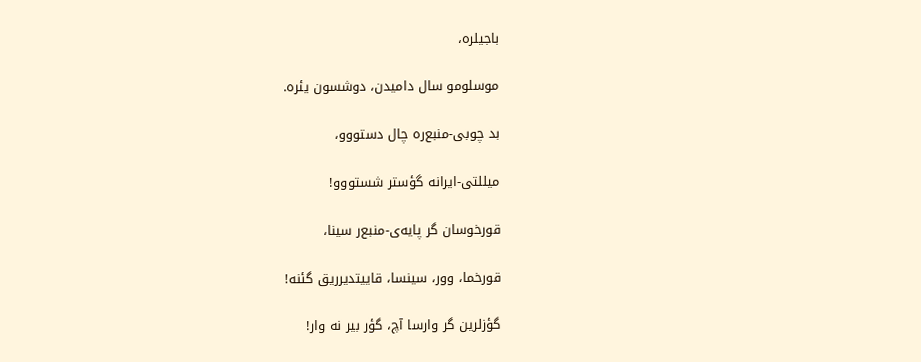باجیلره،

موسلومو سال دامیدن، دوشسون یئره.

بد چوبی-منبع‌ره چال دستووو،

میللتی-ایرانه گؤستر شستووو!

قورخوسان گر پایه‌ی-منبع‌ر سینا،

قورخما، وور، سینسا، قاییتدیرریق گئنه!

گؤزلرین گر وارسا آچ، گؤر بیر نه وار!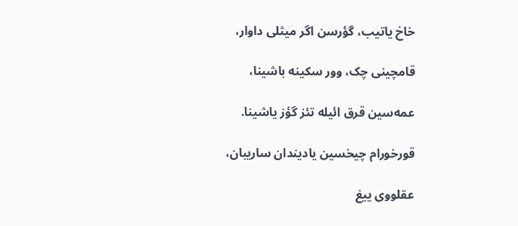خاخ یاتیب، گؤرسن اگر میثلی داوار،

قامچینی چک، وور سکینه باشینا،

عمه‌سین قرق ائیله تئز گؤز یاشینا.

قورخورام چیخسین یادیندان ساریبان،

عقلووی ییغ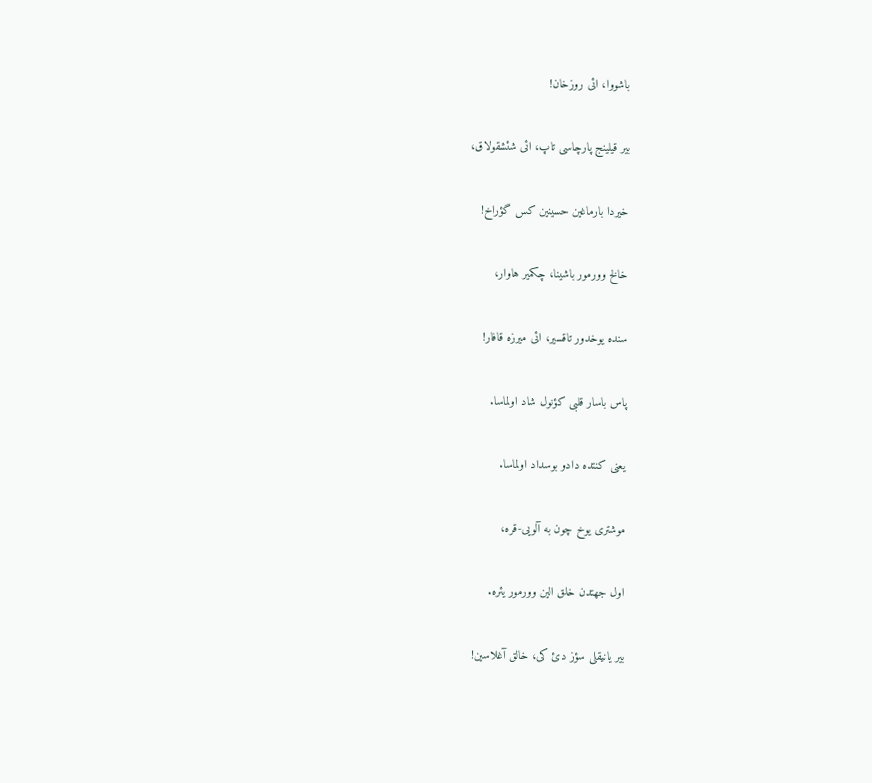باشووا، ائی روزخان!

بیر قیلینج پارچاسی تاپ، ائی شئشقولاق،

خیردا بارماغین حسینین کس گؤراخ!

خالخ وورمور باشینا، چکمیر هاوار،

سنده یوخدور تاقسیر، ائی میرزه قافار!

پاس باسار قلبی کؤنول شاد اولماسا.

یعنی کنتده دادو بوسداد اولماسا.

موشتری یوخ چون به آلویی-قره،

اول جهتدن خلق الین وورمور یئره.

بیر یانیقلی سؤز دئ کی، خالق آغلاسین!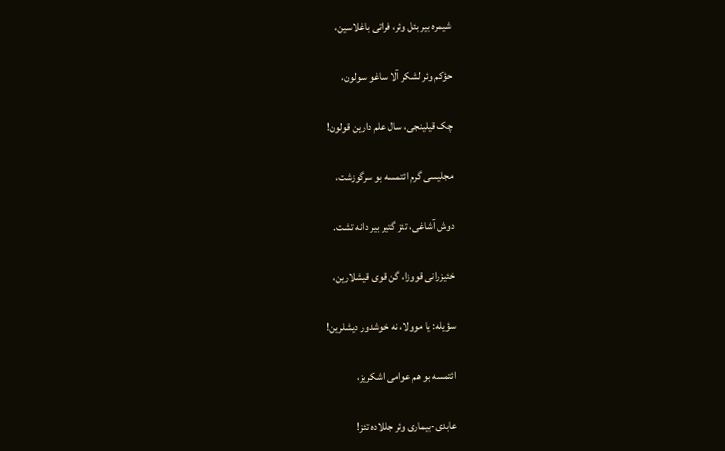شیمره بیر بئل وئر، فراتی باغلاسین،

حؤکم وئر لشکر آلا ساغو سولون،

چک قیلینجی، سال علم دارین قولون!

مجلیسی گرم ائتمسه بو سرگوزشت،

دوش آشاغی، تئز گتیر بیر دانه تشت.

خئیزرانی قووزا، گن قوی قیشلارین،

سؤیله: یا موولا، نه خوشدور دیشلرین!

ائتمسه بو هم عوامی اشکریز،

عابدی-بیماری وئر جللاده تئز!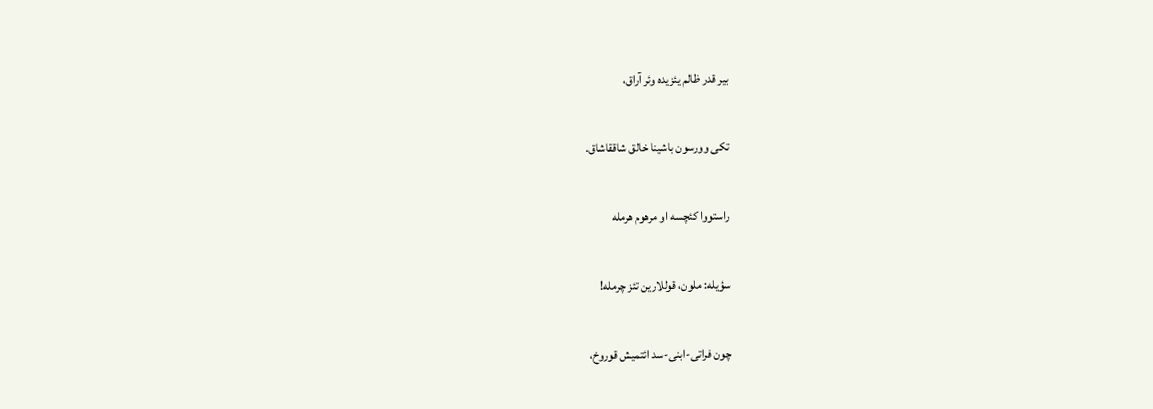بیر قدر ظالم یئزیده وئر آراق،

تکی وورسون باشینا خالق شاققاشاق.

راستووا کئچسه او مرهوم هرمله

سؤیله: ملون، قوللارین تئز چرمله!

چون فراتی-ابنی-سد ائتمیش قوروخ،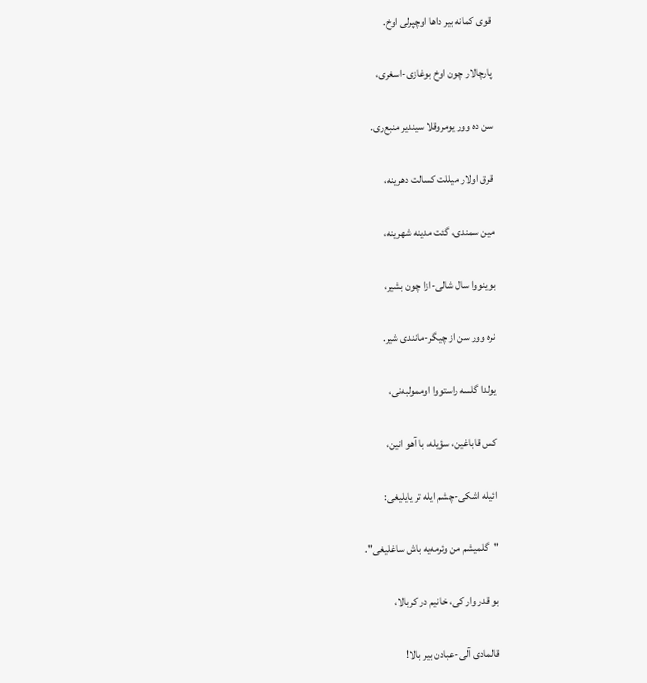قوی کمانه بیر داها اوچپرلی اوخ.

پارچالار چون اوخ بوغازی-اسغری،

سن ده وور یومروقلا سیندیر منبع‌ری.

قرق اولار میللت کسالت دهرینه،

مین سمندی، گئت مدینه شهرینه،

بوینووا سال شالی-ازا چون بشیر،

نره وور سن از چیگر-مانندی شیر.

یولدا گلسه راستووا اوممولبه‌نی،

کس قاباغین، سؤیله، با آهو انین،

ائیله اشکی-چشم ایله تر یایلیغی:

"گلمیشم من وئرمه‌یه باش ساغلیغی".

بو قدر وار کی، خانیم در کربالا،

قالمادی آلی-عبادن بیر بالا!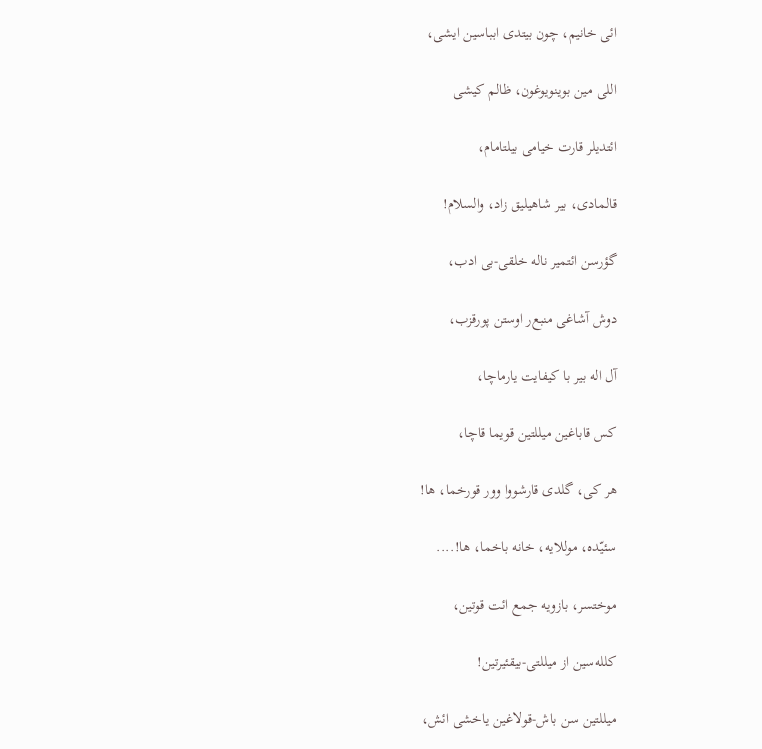ائی خانیم، چون بیتدی ابباسین ایشی،

اللی مین بوینویوغون، ظالم کیشی

ائتدیلر قارت خیامی بیلتامام،

قالمادی، بیر شاهیلیق زاد، والسلام!

گؤرسن ائتمیر ناله خلقی-بی ادب،

دوش آشاغی منبع‌ر اوستن پورقزب،

آل اله بیر با کیفایت یارماچا،

کس قاباغین میللتین قویما قاچا،

هر کی، گلدی قارشووا وور قورخما، ها!

سئیّده، موللایه، خانه باخما، ها!....

موختسر، بازویه جمع ائت قوتین،

کلله‌سین از میللتی-بیقئیرتین!

میللتین سن باش-قولاغین یاخشی ائش،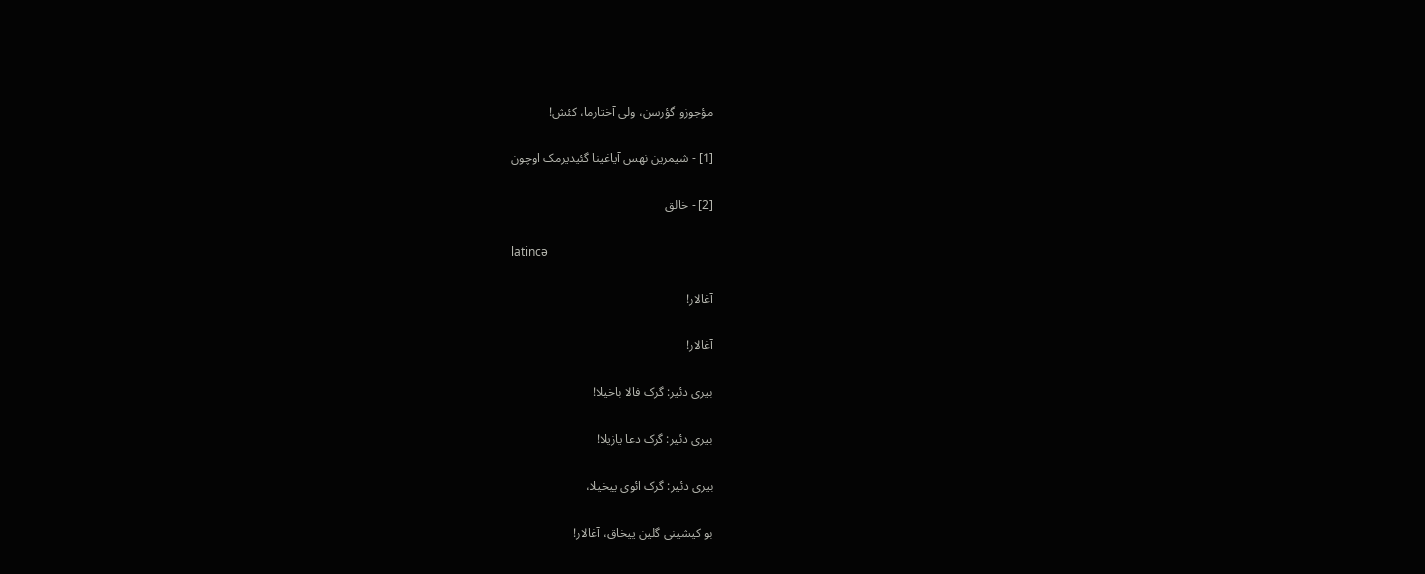مؤجوزو گؤرسن، ولی آختارما، کئش!

[1] - شیمرین نهس آیاغینا گئیدیرمک اوچون

[2] - خالق

latincə

آغالار!

آغالار!

بیری دئیر: گرک فالا باخیلا!

بیری دئیر: گرک دعا یازیلا!

بیری دئیر: گرک ائوی ییخیلا،

بو کیشینی گلین ییخاق، آغالار!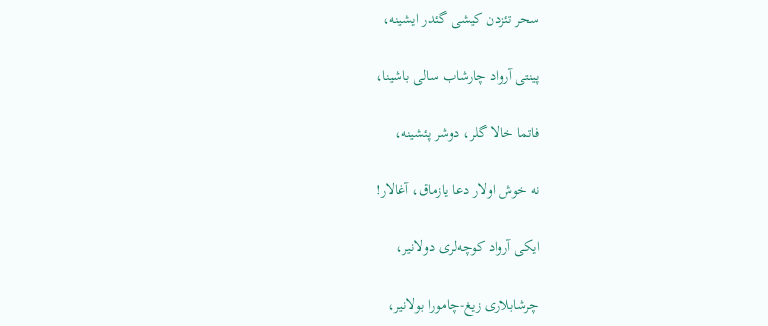سحر تئزدن کیشی گئدر ایشینه،

پینتی آرواد چارشاب سالی باشینا،

فاتما خالا گلر، دوشر پئشینه،

نه خوش اولار دعا یازماق، آغالار!

ایکی آرواد کوچه‌لری دولانیر،

چرشابلاری زیغ-چامورا بولانیر،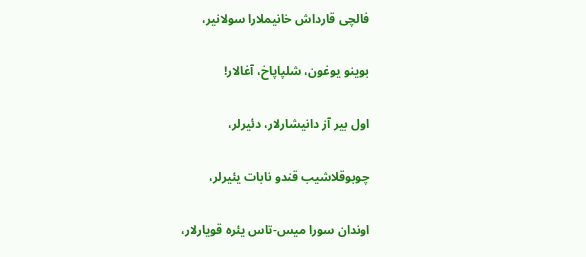فالچی قارداش خانیملارا سولانیر،

بوینو یوغون، شلپاپاخ، آغالار!

اول بیر آز دانیشارلار، دئیرلر،

چوبوقلاشیب قندو نابات یئیرلر،

اوندان سورا میس-تاس یئره قویارلار،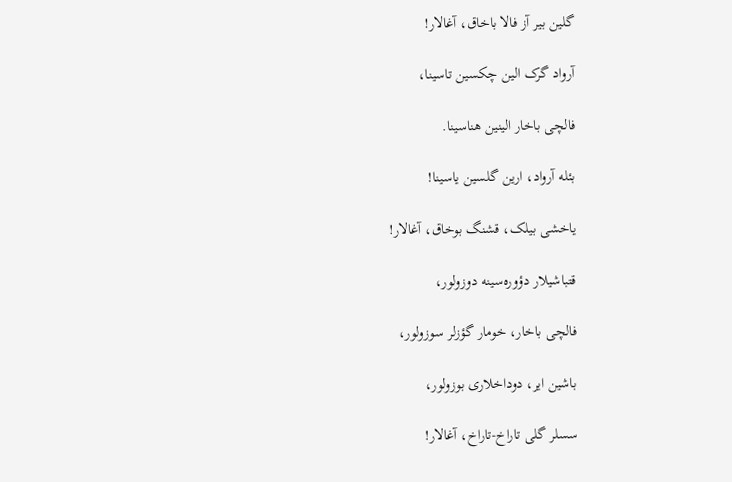گلین بیر آز فالا باخاق، آغالار!

آرواد گرک الین چکسین تاسینا،

فالچی باخار الینین هناسینا.

بئله آرواد، ارین گلسین یاسینا!

یاخشی بیلک، قشنگ بوخاق، آغالار!

قتباشیلار دؤوره‌سینه دوزولور،

فالچی باخار، خومار گؤزلر سوزولور،

باشین ایر، دوداخلاری بوزولور،

سسلر گلی تاراخ-تاراخ، آغالار!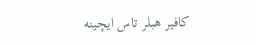کافیر هبلر تاس ایچینه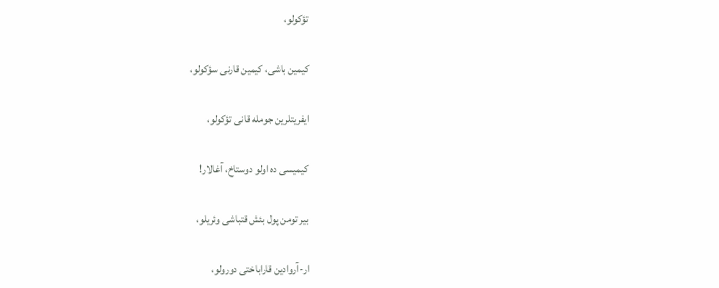تؤکولو،

کیمین باشی، کیمین قارنی سؤکولو،

ایفریتلرین جومله‌ قانی تؤکولو،

کیمیسی ده اولو دوستاخ، آغالار!

بیر تومن پول بئش قتباشی وئریلو،

ار-آروادین قاراباختی دورولو،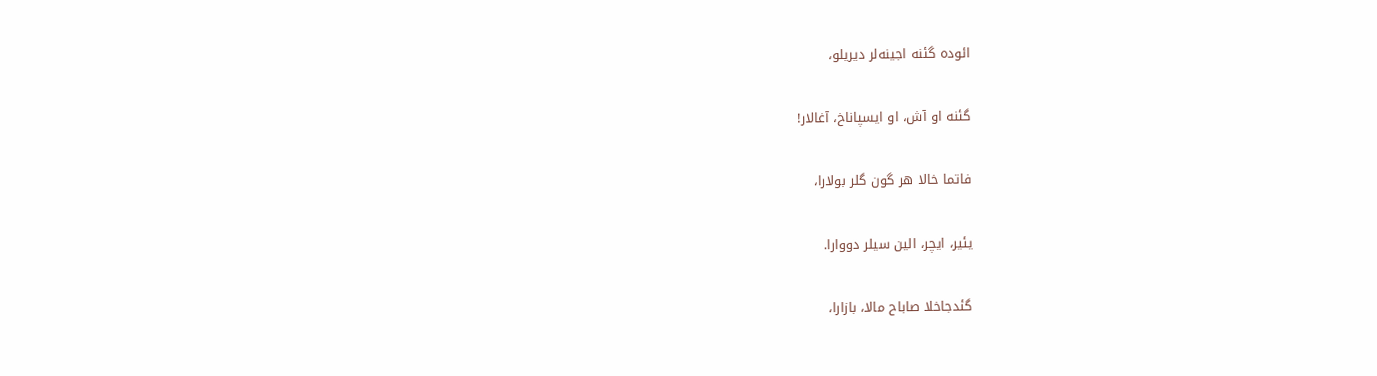ائوده گئنه اجینه‌لر دیریلو،

گئنه او آش، او ایسپاناخ، آغالار!

فاتما خالا هر گون گلر بولارا،

یئیر، ایچر، الین سیلر دووارا.

گئدجاخلا صاباح مالا، بازارا،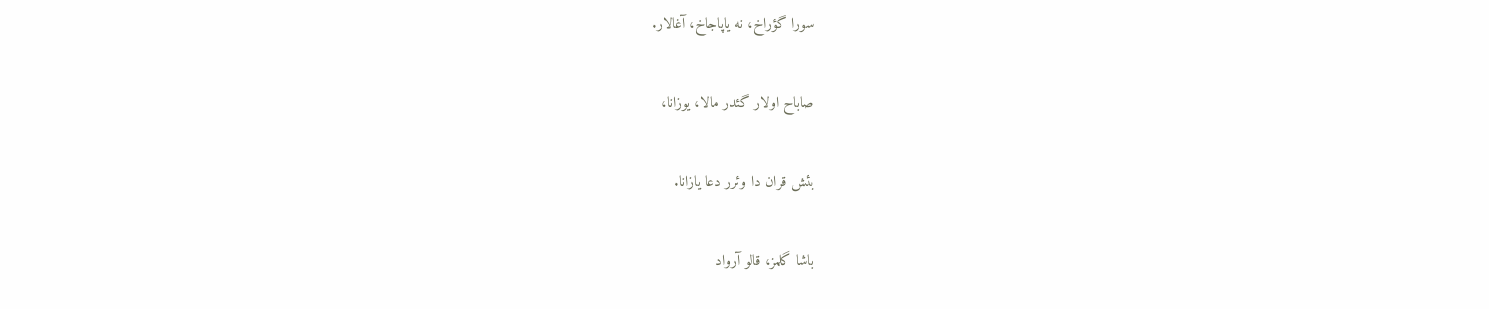سورا گؤراخ، نه یاپاجاخ، آغالار.

صاباح اولار گئدر مالا، یوزانا،

بئش قران دا وئرر دعا یازانا.

باشا گلمز، قالو آرواد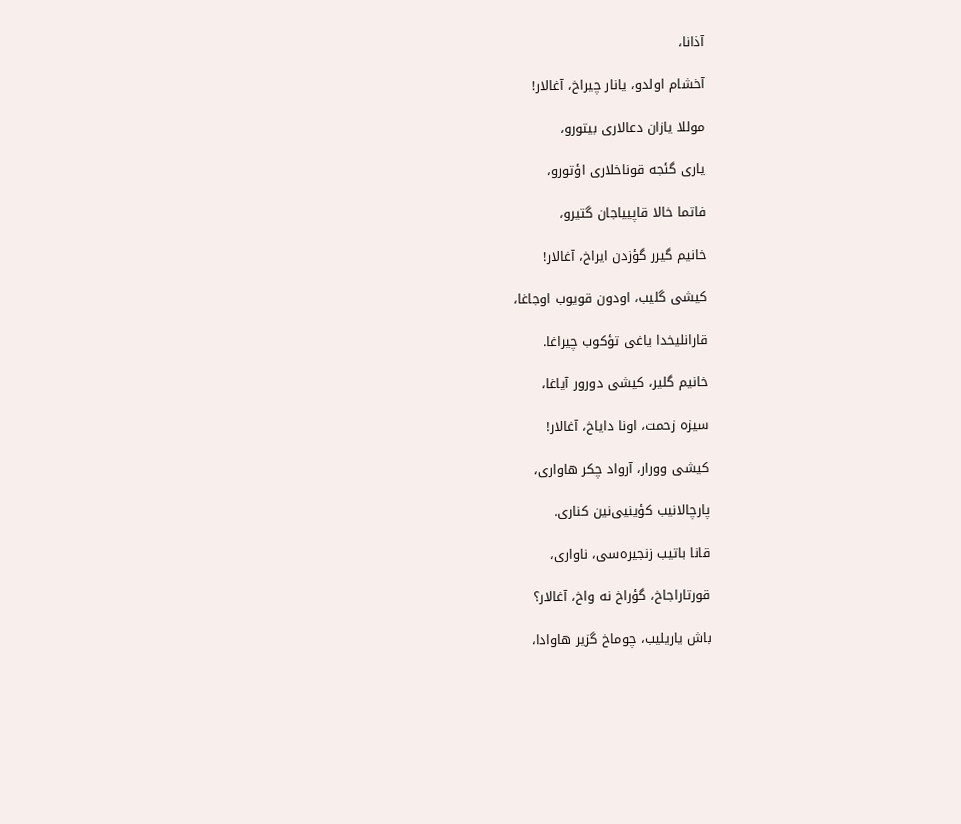آذانا،

آخشام اولدو، یانار چیراخ، آغالار!

موللا یازان دعالاری بیتورو،

یاری گئجه قوناخلاری اؤتورو،

فاتما خالا قاپییاجان گتیرو،

خانیم گیرر گؤزدن ایراخ، آغالار!

کیشی گلیب، اودون قویوب اوجاغا،

قارانلیخدا یاغی تؤکوب چیراغا.

خانیم گلیر، کیشی دورور آیاغا،

سیزه زحمت، اونا دایاخ، آغالار!

کیشی وورار، آرواد چکر هاواری،

پارچالانیب کؤینیی‌نین کناری.

قانا باتیب زنجیره‌سی، ناواری،

قورتاراجاخ، گؤراخ نه واخ، آغالار؟

باش یاریلیب، چوماخ گزیر هاوادا،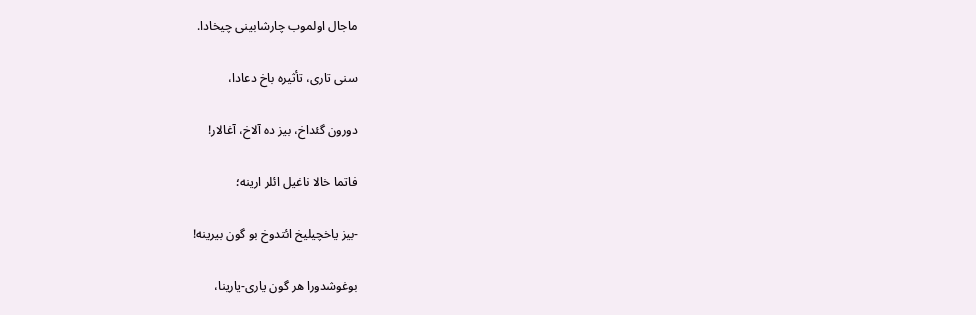ماجال اولموب چارشابینی چیخادا.

سنی تاری، تأثیره باخ دعادا،

دورون گئداخ، بیز ده آلاخ، آغالار!

فاتما خالا ناغیل ائلر ارینه؛

-بیز یاخچیلیخ ائتدوخ بو گون بیرینه!

بوغوشدورا هر گون یاری-یارینا،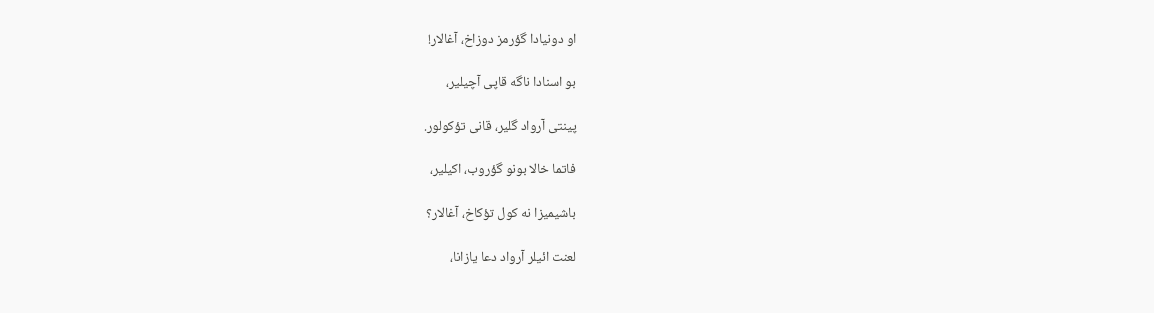او دونیادا گؤرمز دوزاخ، آغالار!

بو اسنادا ناگه قاپی آچیلیر،

پینتی آرواد گلیر، قانی تؤکولور.

فاتما خالا بونو گؤروب، اکیلیر،

باشیمیزا نه کول تؤکاخ، آغالار؟

لعنت ائیلر آرواد دعا یازانا،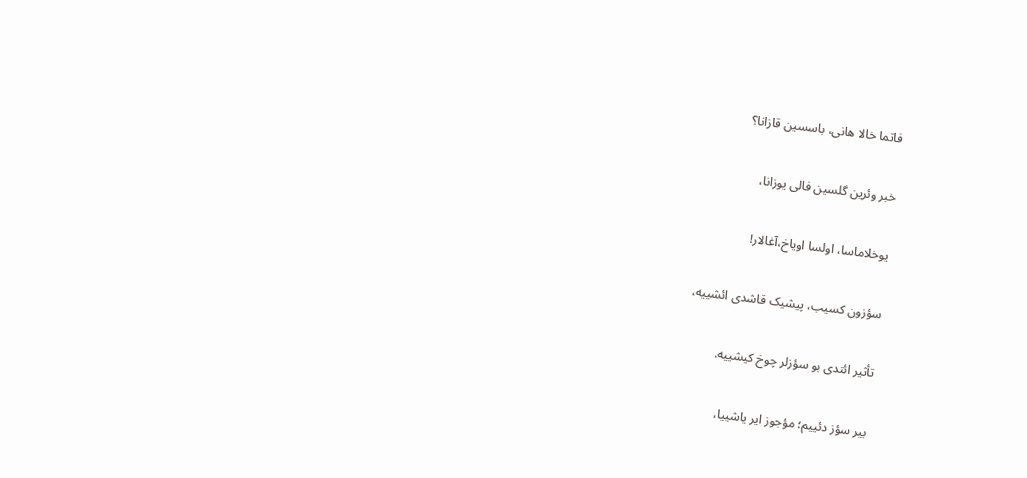فاتما خالا هانی، باسسین قازانا؟

خبر وئرین گلسین فالی یوزانا،

یوخلاماسا، اولسا اویاخ،آغالار!

سؤزون کسیب، پیشیک قاشدی ائشییه،

تأثیر ائتدی بو سؤزلر چوخ کیشییه.

بیر سؤز دئییم؛ مؤجوز ایر یاشییا،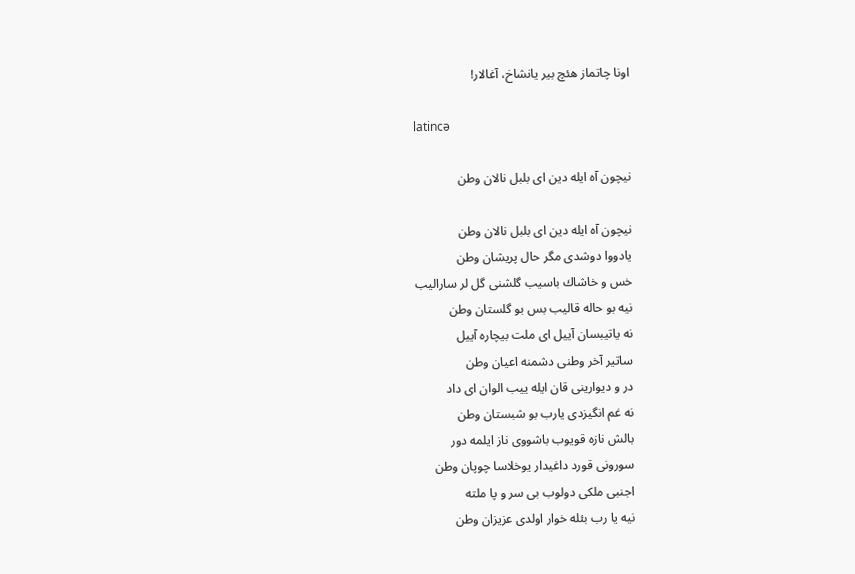اونا چاتماز هئچ بیر یانشاخ، آغالار!

latincə

نیچون آه ایله دین ای بلبل نالان وطن

نیچون آه ایله دین ای بلبل نالان وطن
یادووا دوشدی مگر حال پریشان وطن
خس و خاشاك باسیب گلشنی گل لر سارالیب
نیه بو حاله قالیب بس بو گلستان وطن
نه یاتیبسان آییل ای ملت بیچاره آییل
ساتیر آخر وطنی دشمنه اعیان وطن
در و دیوارینی قان ایله ییب الوان ای داد
نه غم انگیزدی یارب بو شبستان وطن
بالش نازه قویوب باشووی ناز ایلمه دور
سورونی قورد داغیدار یوخلاسا چوپان وطن
اجنبی ملكی دولوب بی سر و پا ملته
نیه یا رب بئله خوار اولدی عزیزان وطن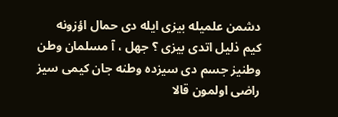دشمن علمیله بیزی ایله دی حمال اؤزونه
كیم ذلیل اتدی بیزی ؟ جهل ، آ مسلمان وطن
وطنیز جسم دی سیزده وطنه جان كیمی سیز
راضی اولمون قالا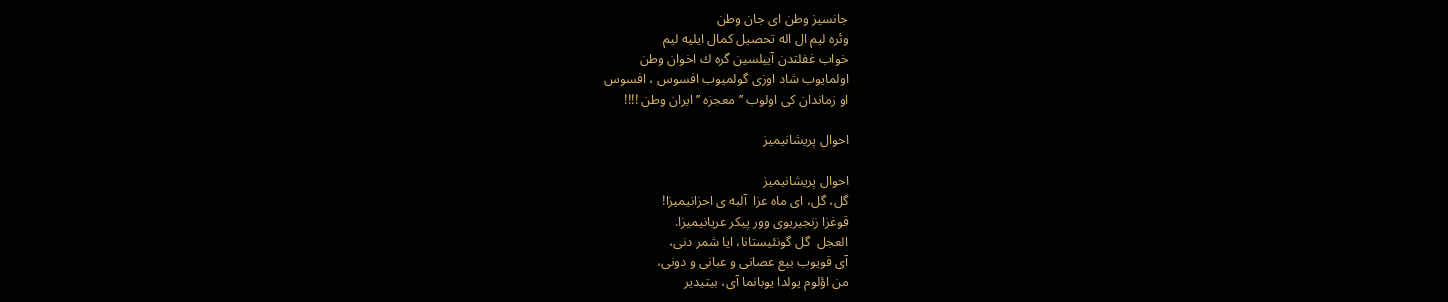جانسیز وطن ای جان وطن
وئره لیم ال اله تحصیل كمال ایلیه لیم
خواب غفلتدن آییلسین گره ك اخوان وطن
اولمایوب شاد اوزی گولمیوب افسوس ، افسوس
او زماندان كی اولوب ’’ معجزه ’’ ایران وطن !!!!

احوال پریشانیمیز

احوال پریشانیمیز
گل، گل، ای ماه عزا  آلبه ی احزانیمیزا!
قوغزا زنجیریوی وور پیكر عریانیمیزا.
العجل  گل گونئیستانا، ایا شمر دنی،
آی قویوب بیع عصانی و عبانی و دونی،
من اؤلوم یولدا یوبانما آی، بیتیدیر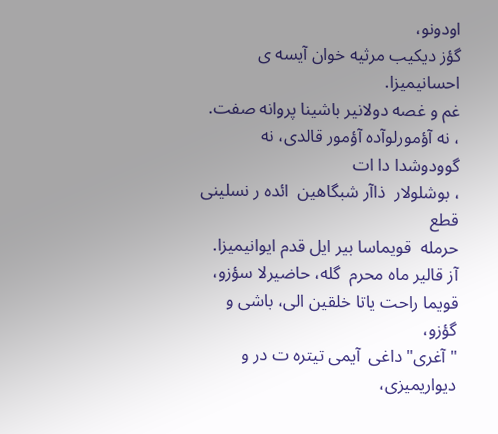اودونو،
گؤز دیكیب مرثیه خوان آیسه ی احسانیمیزا.
غم و غصه دولانیر باشینا پروانه صفت.
، نه آؤمورلوآده آؤمور قالدی، نه گوودوشدا دا ات
، بوشلولار  ذاآر شبگاهین  ائده ر نسلینی قطع
حرمله  قویماسا بیر ایل قدم ایوانیمیزا.
آز قالیر ماه محرم  گله، حاضیرلا سؤزو،
قویما راحت یاتا خلقین الی، باشی و گؤزو،
"آغری" داغی  آیمی تیتره ت در و دیواریمیزی،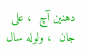دهنین آچ  ، علی جان  ، ولوله سال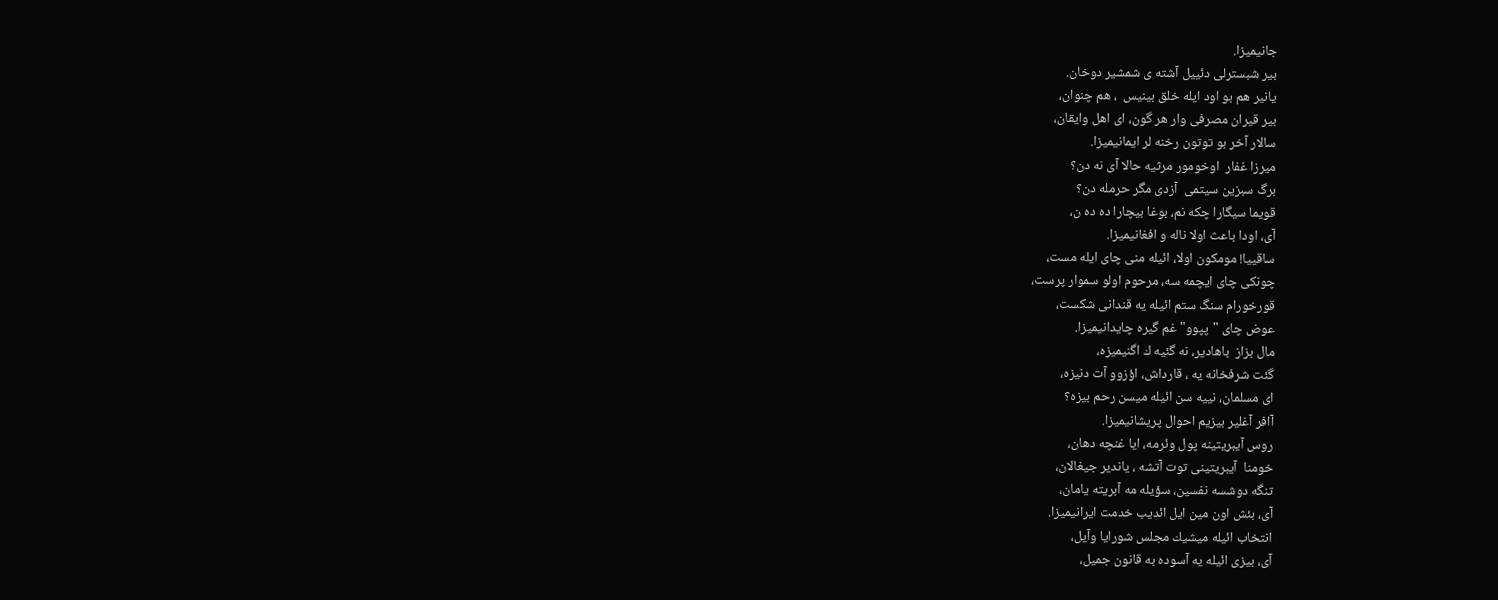جانیمیزا.
بیر شبسترلی دئییل آشته ی شمشیر دوخان.
یانیر هم بو اود ایله خلق بینیس  ، هم چنوان،
بیر قیران مصرفی وار هر گون، ای اهل وایقان،
سالار آخر بو توتون رخنه لر ایمانیمیزا.
میرزا غفار  اوخومور مرثیه حالا آی نه دن؟
برگ سبزین سیتمی  آزدی مگر حرمله دن؟
قویما سیگارا چكه نم، بوغا بیچارا ده ده ن،
آی، اودا باعث اولا ناله و افغانیمیزا.
ساقییا! مومكون اولا، ائیله منی چای ایله مست،
چونكی چای ایچمه سه، مرحوم اولو سموار پرست،
قورخورام سنگ ستم ائیله یه قندانی شكست،
عوض چای "پپوو" غم گیره چایدانیمیزا.
مال بزاز  باهادیر، نه گئیه ك اگنیمیزه،
گئت شرفخانه یه ، قارداش، اؤزوو آت دنیزه،
ای مسلمان، نییه سن ائیله میسن رحم بیزه؟
آافر آغلیر بیزیم احوال پریشانیمیزا.
روس آیبریتینه پول وئرمه، ایا غنچه دهان،
خومنا  آیبریتینی توت آتشه ، یاندیر جیغالان،
تنگه دوشسه نفسین، سؤیله مه آبریته یامان،
آی، بئش اون مین ایل ائدیب خدمت ایرانیمیزا.
انتخاب ائیله میشیك مجلس شورایا وآیل،
آی، بیزی ائیله یه آسوده به قانون جمیل،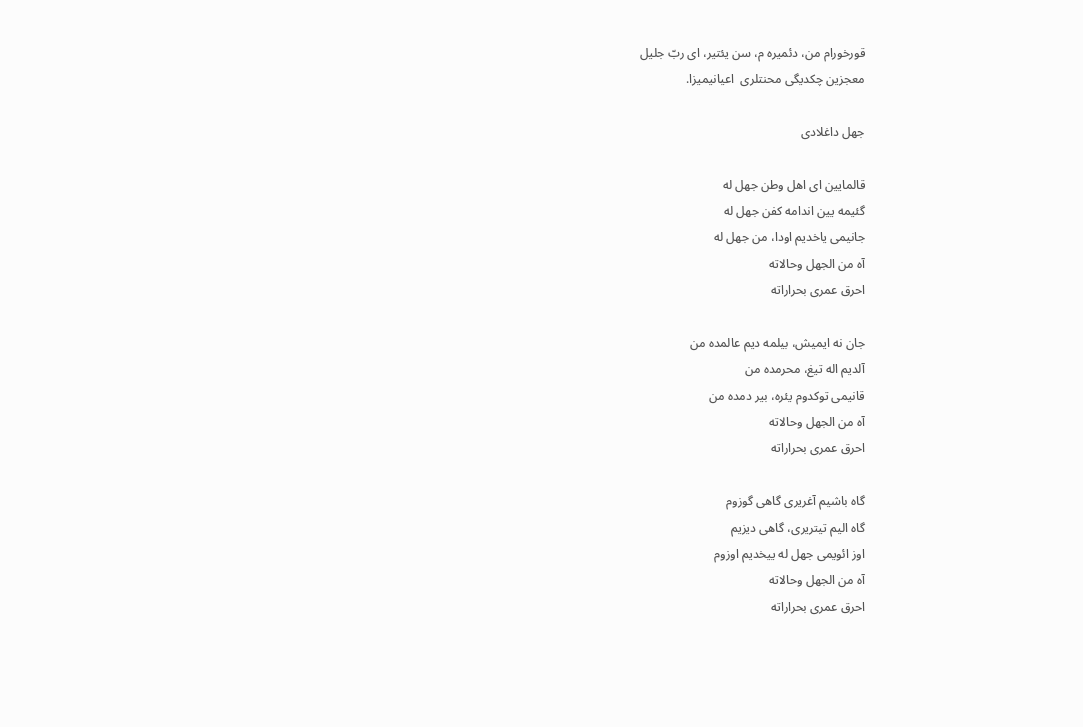قورخورام من، دئمیره م، سن یئتیر، ای ربّ جلیل
معجزین چكدیگی محنتلری  اعیانیمیزا.

جهل داغلادی

قالمایین ای اهل وطن جهل له
گئیمه یین اندامه کفن جهل له
جانیمی یاخدیم اودا، من جهل له
آه من الجهل وحالاته
احرق عمری بحراراته

جان نه ایمیش، بیلمه دیم عالمده من
آلدیم اله تیغ، محرمده من
قانیمی توکدوم یئره، بیر دمده من
آه من الجهل وحالاته
احرق عمری بحراراته

گاه باشیم آغریری گاهی گوزوم
گاه الیم تیتریری، گاهی دیزیم
اوز ائویمی جهل له ییخدیم اوزوم
آه من الجهل وحالاته
احرق عمری بحراراته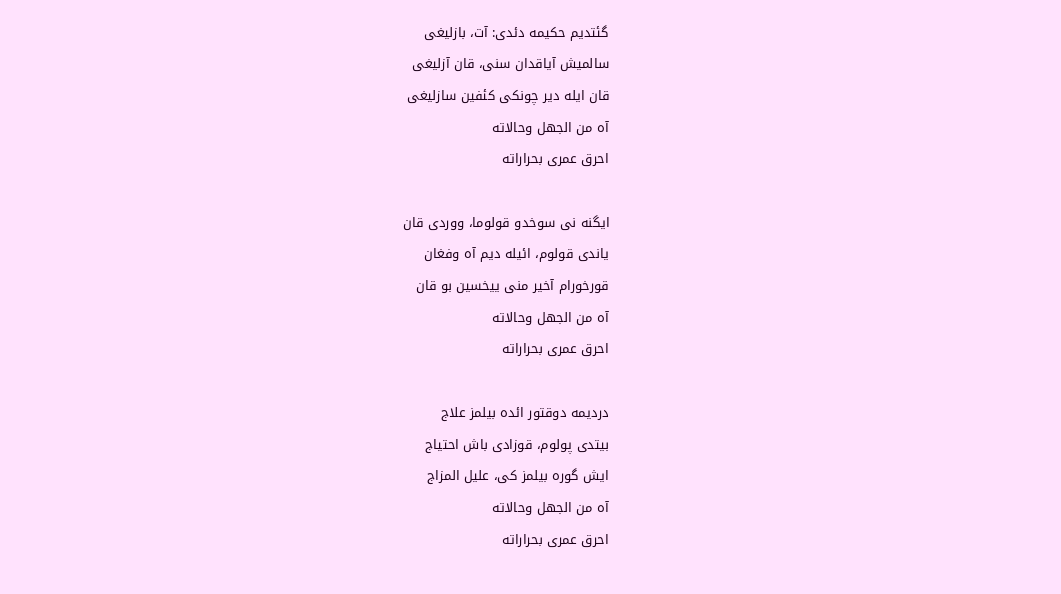گئتدیم حکیمه دئدی: آت، بازلیغی
سالمیش آیاقدان سنی، قان آزلیغی
قان ایله دیر چونکی کئفین سازلیغی
آه من الجهل وحالاته
احرق عمری بحراراته

ایگنه نی سوخدو قولوما، ووردی قان
یاندی قولوم، ائیله دیم آه وفغان
قورخورام آخیر منی ییخسین بو قان
آه من الجهل وحالاته
احرق عمری بحراراته

دردیمه دوقتور ائده بیلمز علاج
بیتدی پولوم، قوزادی باش احتیاج
ایش گوره بیلمز کی، علیل المزاج
آه من الجهل وحالاته
احرق عمری بحراراته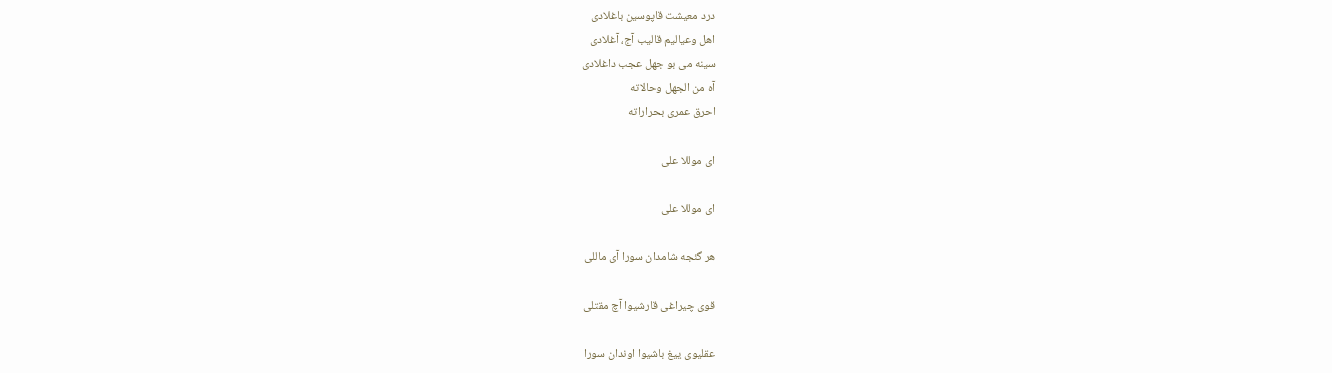درد معیشت قاپوسین باغلادی
اهل وعیالیم قالیب آج، آغلادی
سینه می بو جهل عجب داغلادی
آه من الجهل وحالاته
احرق عمری بحراراته

ای موللا علی

ای موللا علی

هر گئجه شامدان سورا آی ماللی

قوی چیراغی قارشیوا آچ مقتلی

عقلیوی ییغ باشیوا اوندان سورا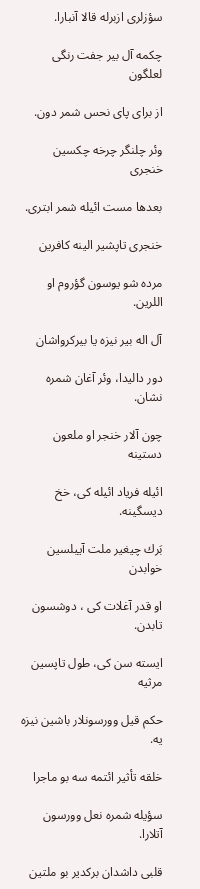سؤزلری ازبرله قالا آنبارا.

چكمه آل بیر جفت رنگی لعلگون

از برای پای نحس شمر دون.

وئر چلنگر چرخه چكسین خنجری

بعدها مست ائیله شمر ابتری.

خنجری تاپشیر الینه کافرین

مرده شو یوسون گؤروم او اللرین.

آل اله بیر نیزه یا بیرکرواشان

دور دالیدا، وئر آغان شمره نشان.

چون آلار خنجر او ملعون دستینه

ائیله فریاد ائیله کی، خخ دیسگینه.

بَرك چیغیر ملت آییلسین خوابدن

او قدر آغلات کی ، دوشسون تابدن.

ایسته سن کی، طول تاپسین مرثیه

حكم قیل وورسونلار باشین نیزه یه.

خلقه تأثیر ائتمه سه بو ماجرا

سؤیله شمره نعل وورسون آتلارا.

قلبی داشدان برکدیر بو ملتین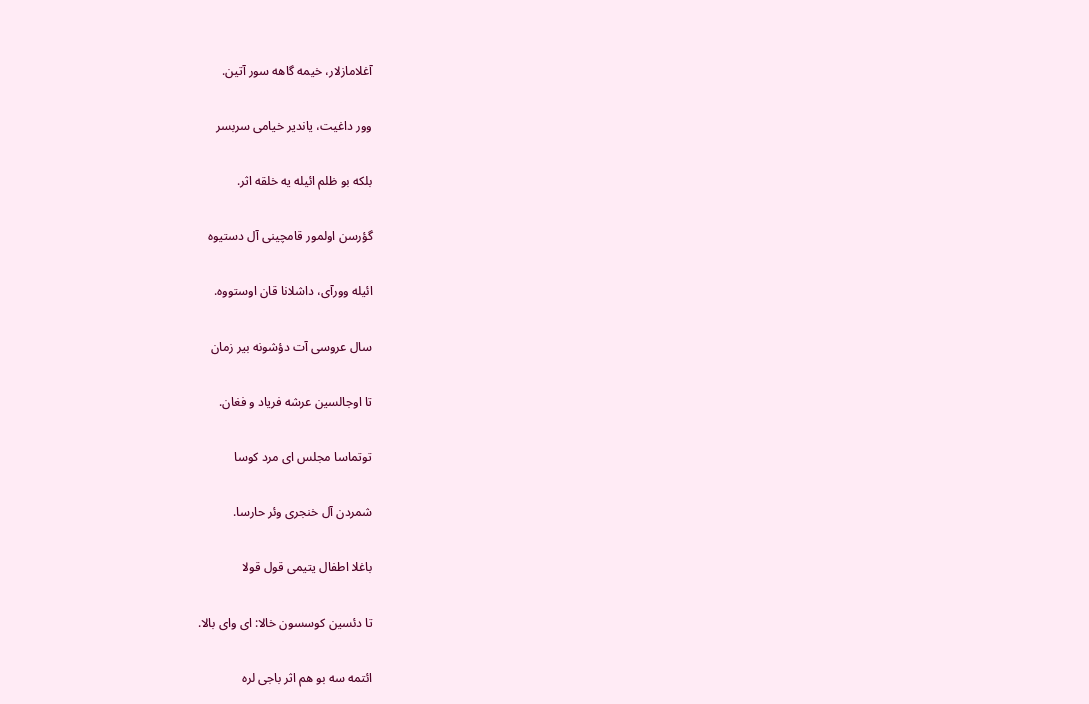آغلامازلار، خیمه گاهه سور آتین.

وور داغیت، یاندیر خیامی سربسر

بلكه بو ظلم ائیله یه خلقه اثر.

گؤرسن اولمور قامچینی آل دستیوه

ائیله وورآی، داشلانا قان اوستووه.

سال عروسی آت دؤشونه بیر زمان

تا اوجالسین عرشه فریاد و فغان.

توتماسا مجلس ای مرد کوسا

شمردن آل خنجری وئر حارسا.

باغلا اطفال یتیمی قول قولا

تا دئسین کوسسون خالا: ای وای بالا.

ائتمه سه بو هم اثر باجی لره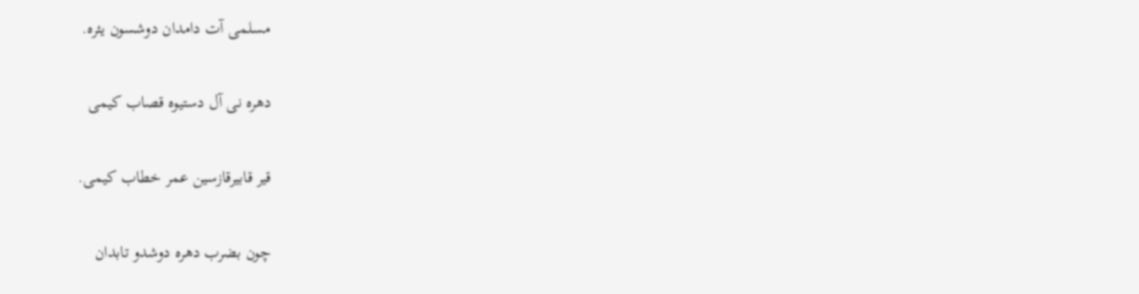مسلمی آت دامدان دوشسون یئره.

دهره نی آل دستیوه قصاب کیمی

قیر قابیرقازسین عمر خطاب کیمی.

چون بضرب دهره دوشدو تابدان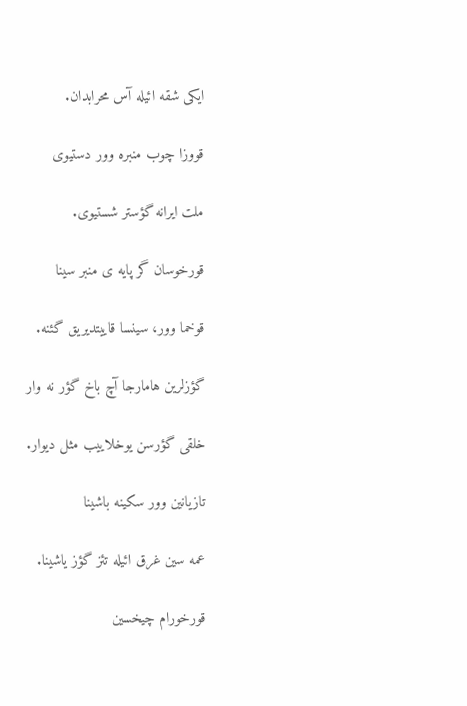ایكی شقه ائیله آس محرابدان.

قووزا چوب منبره وور دستیوی

ملت ایرانه گؤستر شستیوی.

قورخوسان گر پایه ی منبر سینا

قوخما وور، سینسا قاییتدیریق گئنه.

گؤزلرین هامارجا آچ باخ گؤر نه وار

خلقی گؤرسن یوخلاییب مثل دیوار.

تازیانین وور سكینه باشینا

عمه سین غرق ائیله تئز گؤز یاشینا.

قورخورام چیخسین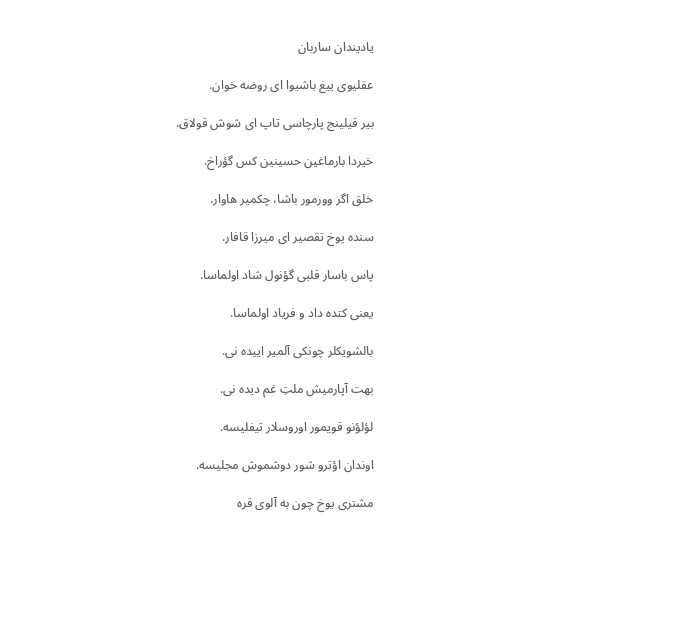یادیندان ساربان

عقلیوی ییغ باشیوا ای روضه خوان.

بیر قیلینج پارچاسی تاپ ای شوش قولاق.

خیردا بارماغین حسینین کس گؤراخ.

خلق اگر وورمور باشا، چكمیر هاوار.

سنده یوخ تقصیر ای میرزا قافار.

پاس باسار قلبی گؤنول شاد اولماسا.

یعنی کتده داد و فریاد اولماسا.

بالشویكلر چونكی آلمیر اییده نی.

بهت آپارمیش ملتِ غم دیده نی.

لؤلؤنو قویمور اوروسلار تیفلیسه.

اوندان اؤترو شور دوشموش مجلیسه.

مشتری یوخ چون به آلوی قره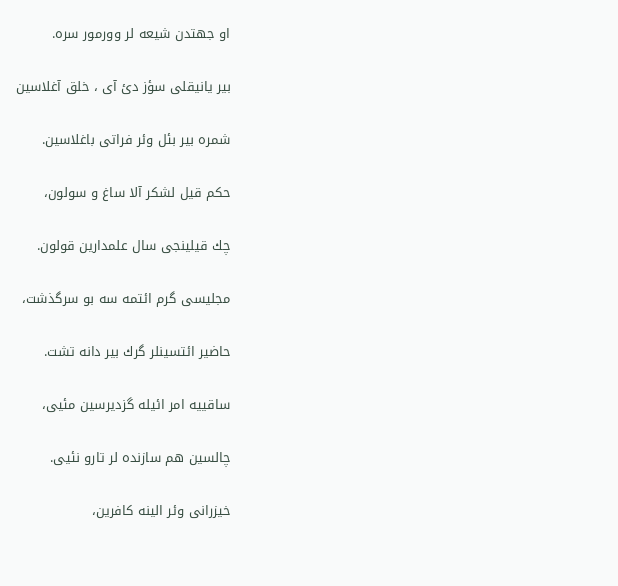او جهتدن شیعه لر وورمور سره.

بیر یانیقلی سؤز دئ آی ، خلق آغلاسین

شمره بیر بئل وئر فراتی باغلاسین.

حكم قیل لشكر آلا ساغ و سولون،

چك قیلینجی سال علمدارین قولون.

مجلیسی گرم ائتمه سه بو سرگذشت،

حاضیر ائتسینلر گرك بیر دانه تشت.

ساقییه امر ائیله گزدیرسین مئیی،

چالسین هم سازنده لر تارو نئیی.

خیزرانی وئر الینه کافرین،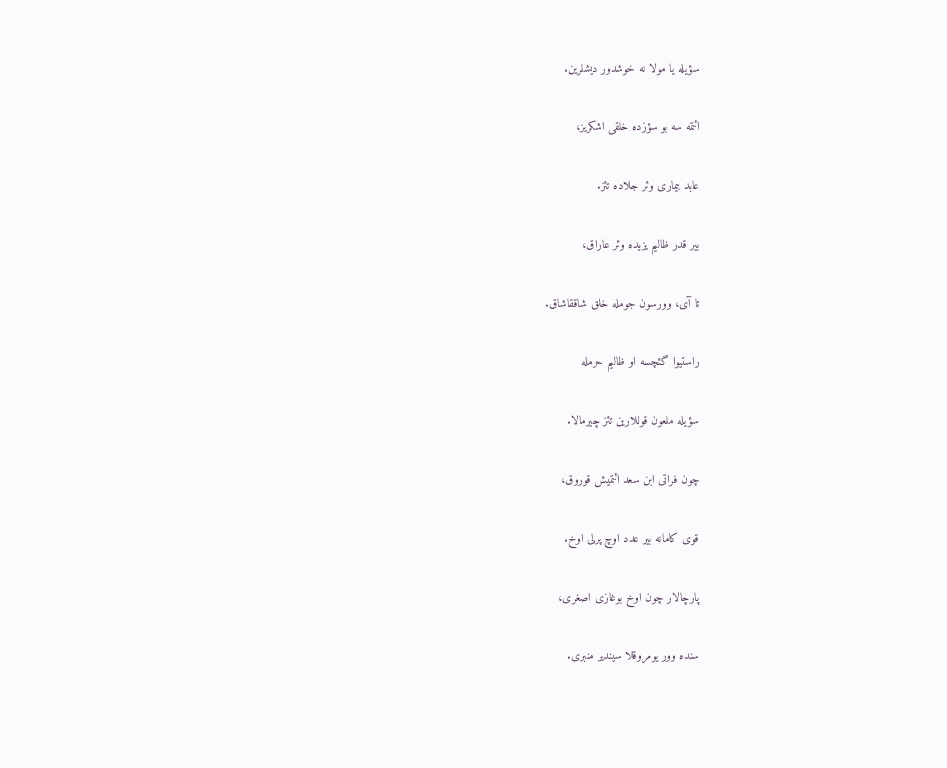سؤیله یا مولا نه خوشدور دیشلرین.

ائتمه سه بو سؤزده خلقی اشكریز،

عابد بیماری وئر جلاده تئز.

بیر قدر ظالیم یزیده وئر عاراق،

تا آی، وورسون جومله خلق شاققاشاق.

راستیوا گئچسه او ظالیم حرمله

سؤیله ملعون قوللارین تئز چیرمالا.

چون فراتی ابن سعد ائتمیش قوروق،

قوی کامانه بیر عدد اوچ پرلی اوخ.

پارچالار چون اوخ بوغازی اصغری،

سنده وور یومروقلا سیندیر منبری.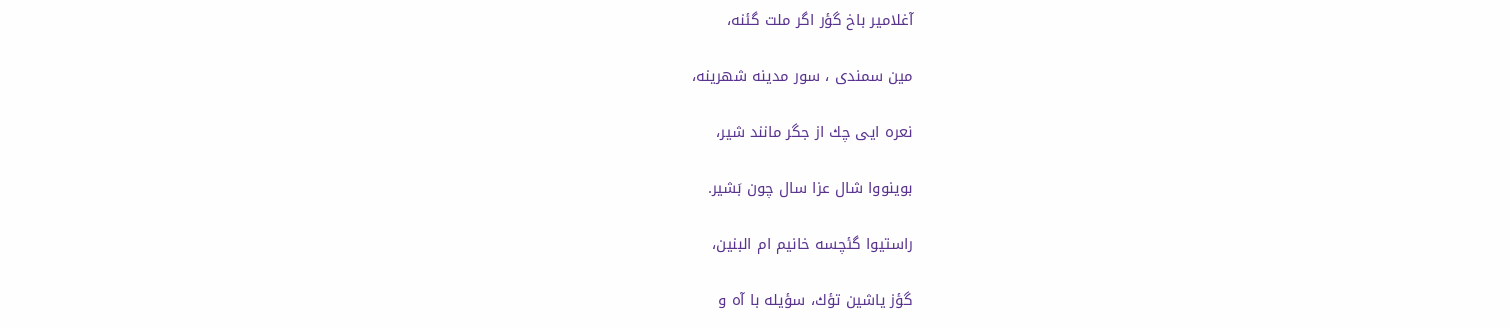آغلامیر باخ گؤر اگر ملت گئنه،

مین سمندی ، سور مدینه شهرینه،

نعره ایی چك از جگر مانند شیر،

بوینووا شال عزا سال چون بَشیر.

راستیوا گئچسه خانیم ام البنین،

گؤز یاشین تؤك، سؤیله با آه و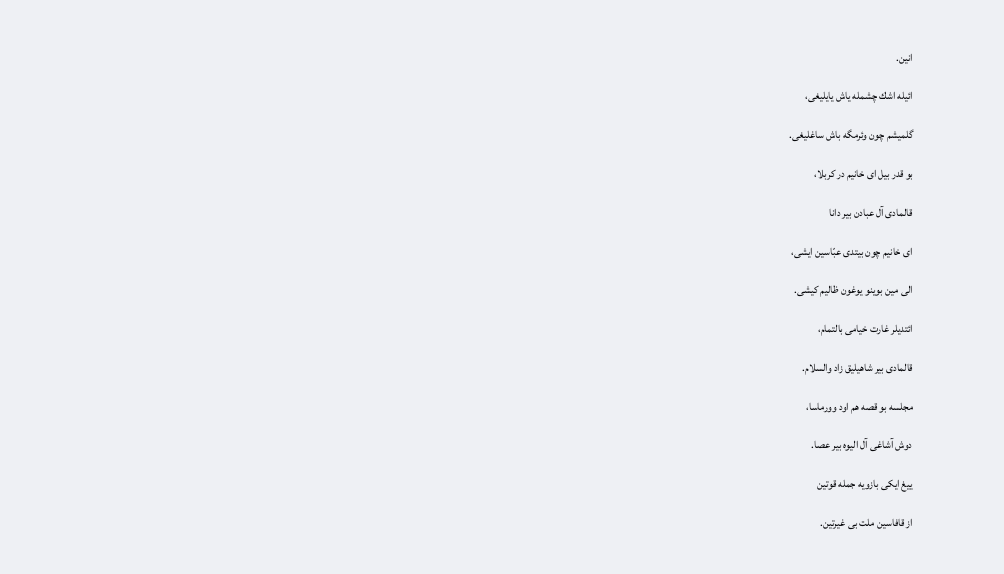انین.

ائیله اشك چشمله یاش یایلیغی،

گلمیشم چون وئرمگه باش ساغلیغی.

بو قدر بیل ای خانیم در کربلا،

قالمادی آل عبادن بیر دانا

ای خانیم چون بیتدی عبّاسین ایشی،

الی مین بوینو یوغون ظالیم کیشی.

ائتدیلر غارت خیامی بالتمام،

قالمادی بیر شاهیلیق زاد والسلام.

مجلسه بو قصه هم اود وورماسا،

دوش آشاغی آل الیوه بیر عصا.

ییغ ایكی بازویه جمله قوتین

از قافاسین ملت بی غیرتین.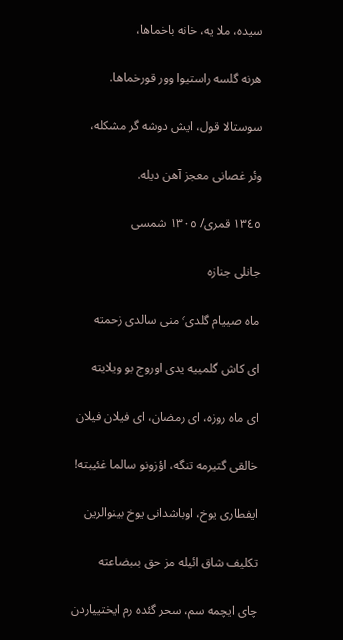سیده، ملا یه، خانه باخماها،

هرنه گلسه راستیوا وور قورخماها.

سوستالا قول، ایش دوشه گر مشكله،

وئر غصانی معجز آهن دیله.

١٣٤٥ قمری/ ١٣٠٥ شمسی

جانلی جنازه

ماه صییام گلدی٬ منی سالدی زحمته

ای كاش گلمییه یدی اوروج بو ویلایته

ای ماه روزه، ای رمضان، ای فیلان فیلان

خالقی گتیرمه تنگه، اؤزونو سالما غئیبته!

ایفطاری یوخ، اوباشدانی یوخ بینوالرین

تكلیف شاق ائیله مز حق بىبضاعته

چای ایچمه سم، سحر گئده رم ایختییاردن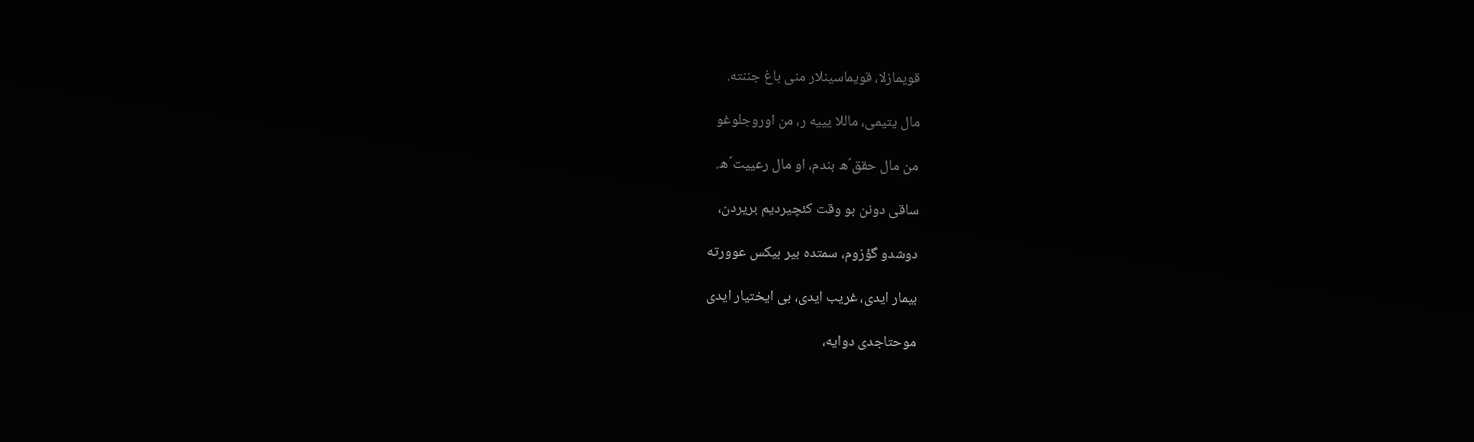قویمازلا، قویماسینلار منی باغ جننته.

مال یتیمی، ماللا یییه ر، من اوروجلوغو

من مال حقق´ه بندم، او مال رعییت´ه.

ساقی دونن بو وقت كئچیردیم بریردن،

دوشدو گؤزوم، سمتده بیر بیكس عوورته

بیمار ایدی، غریب ایدی، بی ایختیار ایدی

موحتاجدی دوایه،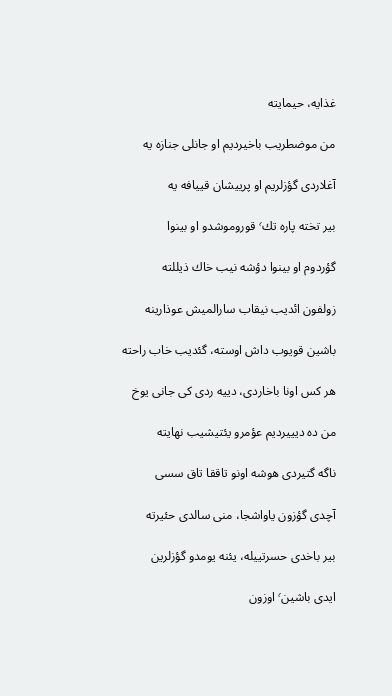غذایه، حیمایته

من موضطریب باخیردیم او جانلی جنازه یه

آغلاردی گؤزلریم او پرییشان قییافه یه

بیر تخته پاره تك٬ قوروموشدو او بینوا

گؤردوم او بینوا دؤشه نیب خاك ذیللته

زولفون ائدیب نیقاب سارالمیش عوذارینه

باشین قویوب داش اوسته، گئدیب خاب راحته

هر كس اونا باخاردی، دییه ردى كی جانی یوخ

من ده دیییردیم عؤمرو یئتیشیب نهایته

ناگه گتیردی هوشه اونو تاققا تاق سسی

آچدی گؤزون یاواشجا، منی سالدی حئیرته

بیر باخدی حسرتییله، یئنه یومدو گؤزلرین

ایدی باشین٬ اوزون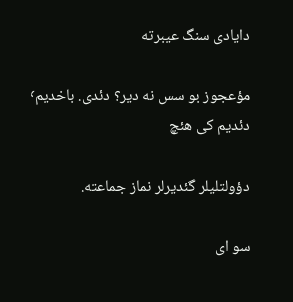دایادی سنگ عیبرته

مؤعجوز بو سس نه دیر؟ دئدی. باخدیم٬ دئدیم كی هئچ

دؤولتلیلر گئدیرلر نماز جماعته.

سو ای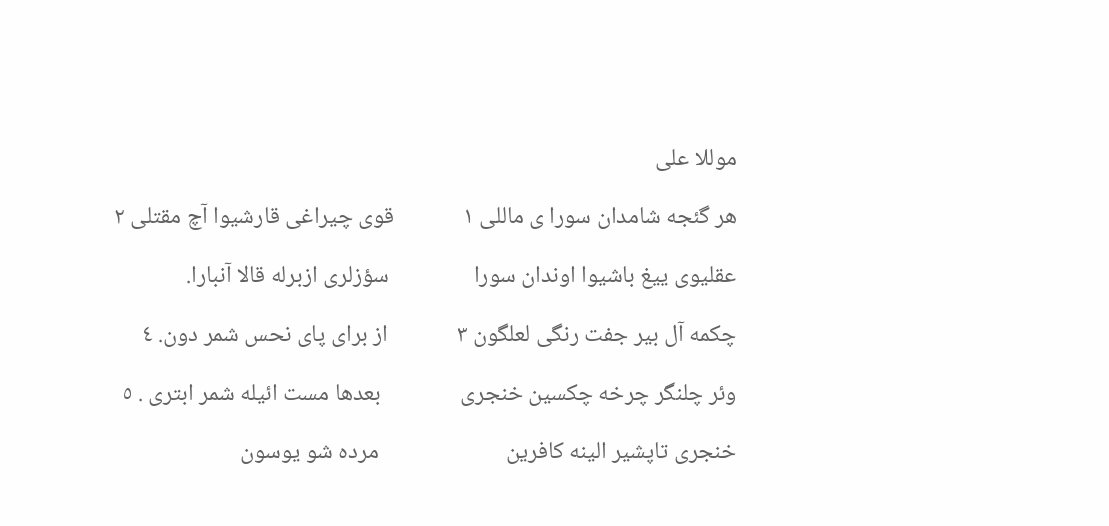موللا علی

هر گئجه شامدان سورا ی ماللی ١             قوی چیراغی قارشیوا آچ مقتلی ٢

عقلیوی ییغ باشیوا اوندان سورا                سؤزلری ازبرله قالا آنبارا.

چكمه آل بیر جفت رنگی لعلگون ٣             از برای پای نحس شمر دون. ٤

وئر چلنگر چرخه چكسین خنجری               بعدها مست ائیله شمر ابتری . ٥

خنجری تاپشیر الینه کافرین                        مرده شو یوسون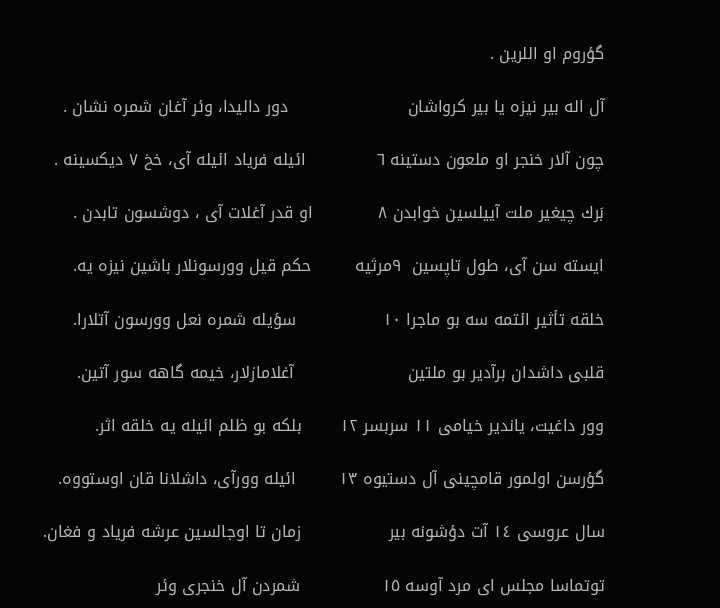گؤروم او اللرین .

آل اله بیر نیزه یا بیر کرواشان                      دور دالیدا، وئر آغان شمره نشان .

چون آلار خنجر او ملعون دستینه ٦             ائیله فریاد ائیله آی، خخ ٧ دیكسینه .

بَرك چیغیر ملت آییلسین خوابدن ٨            او قدر آغلات آی ، دوشسون تابدن .

ایسته سن آی، طول تاپسین  ٩مرثیه        حكم قیل وورسونلار باشین نیزه یه.

خلقه تأثیر ائتمه سه بو ماجرا ١٠                سؤیله شمره نعل وورسون آتلارا.

قلبی داشدان برآدیر بو ملتین                     آغلامازلار، خیمه گاهه سور آتین.

وور داغیت، یاندیر خیامی ١١ سربسر ١٢       بلكه بو ظلم ائیله یه خلقه اثر.

گؤرسن اولمور قامچینی آل دستیوه ١٣        ائیله وورآی، داشلانا قان اوستووه.

سال عروسی ١٤ آت دؤشونه بیر                زمان تا اوجالسین عرشه فریاد و فغان.

توتماسا مجلس ای مرد آوسه ١٥               شمردن آل خنجری وئر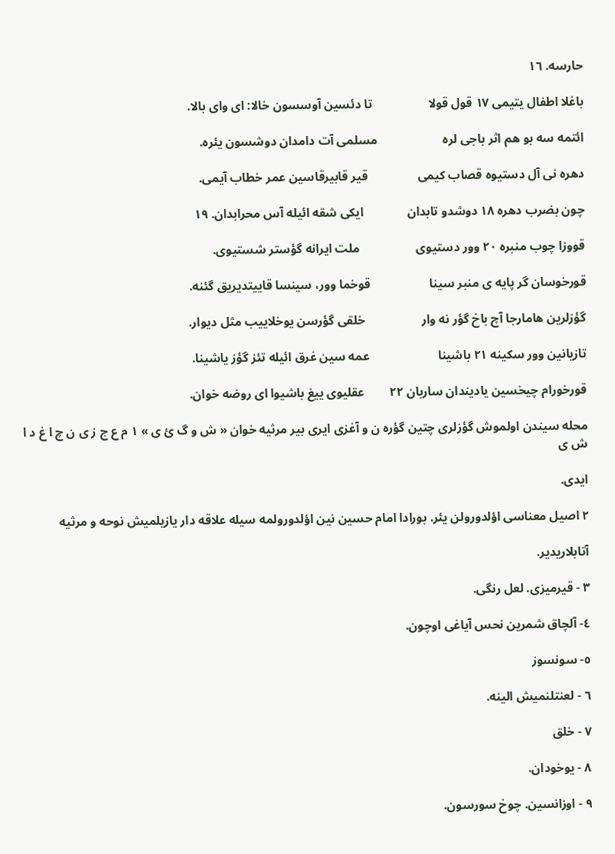حارسه. ١٦

باغلا اطفال یتیمی ١٧ قول قولا                  تا دئسین آوسسون خالا: ای وای بالا.

ائتمه سه بو هم اثر باجی لره                     مسلمی آت دامدان دوشسون یئره.

دهره نی آل دستیوه قصاب کیمی                قیر قابیرقاسین عمر خطاب آیمی.

چون بضرب دهره ١٨ دوشدو تابدان              ایكی شقه ائیله آس محرابدان. ١٩

قووزا چوب منبره ٢٠ وور دستیوی                  ملت ایرانه گؤستر شستیوی.

قورخوسان گر پایه ی منبر سینا                   قوخما وور، سینسا قاییتدیریق گئنه.

گؤزلرین هامارجا آچ باخ گؤر نه وار                  خلقی گؤرسن یوخلاییب مثل دیوار.

تازیانین وور سكینه ٢١ باشینا                      عمه سین غرق ائیله تئز گؤز یاشینا.

قورخورام چیخسین یادیندان ساربان ٢٢        عقلیوی ییغ باشیوا ای روضه خوان.

محله سیندن اولموش گؤزلری چتین گؤره ن و آغزی ایری بیر مرثیه خوان « ش و گ ئ ی » ١ م ع ج ز ی ن چ ا غ د ا ش ی

ایدی.

٢ اصیل معناسی اؤلدورولن یئر. بورادا امام حسین نین اؤلدورولمه سیله علاقه دار یازیلمیش نوحه و مرثیه

آتابلاریدیر.

٣ - قیرمیزی. لعل رنگی.

٤- آلچاق شمرین نحس آیاغی اوچون.

٥- سونسوز

٦ - لعنتلنمیش الینه.

٧ - خلق

٨ - یوخودان.

٩ - اوزانسین. چوخ سورسون.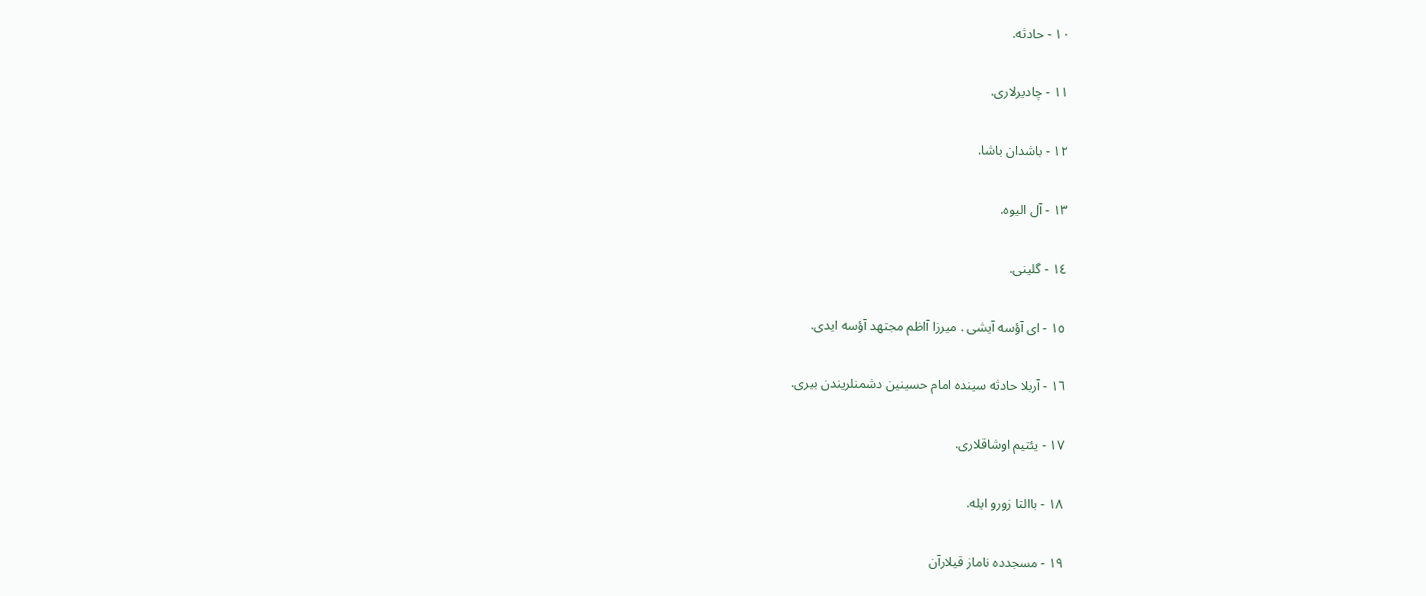١٠ - حادثه.

١١ - چادیرلاری.

١٢ - باشدان باشا.

١٣ - آل الیوه.

١٤ - گلینی.

١٥ - ای آؤسه آیشی . میرزا آاظم مجتهد آؤسه ایدی.

١٦ - آربلا حادثه سینده امام حسینین دشمنلریندن بیری.

١٧ - یئتیم اوشاقلاری.

١٨ - باالتا زورو ایله.

١٩ - مسجدده ناماز قیلارآن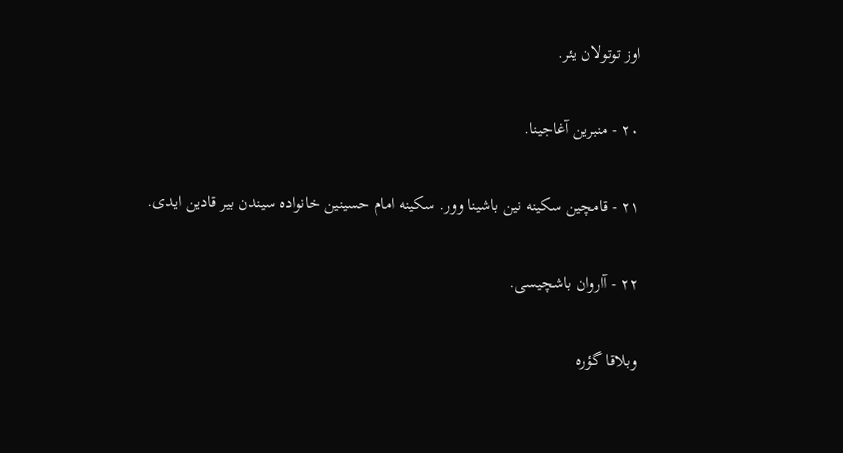اوز توتولان یئر.

٢٠ - منبرین آغاجینا.

٢١ - قامچین سكینه نین باشینا وور. سكینه امام حسینین خانواده سیندن بیر قادین ایدی.

٢٢ - آاروان باشچیسی.

وبلاقا گؤره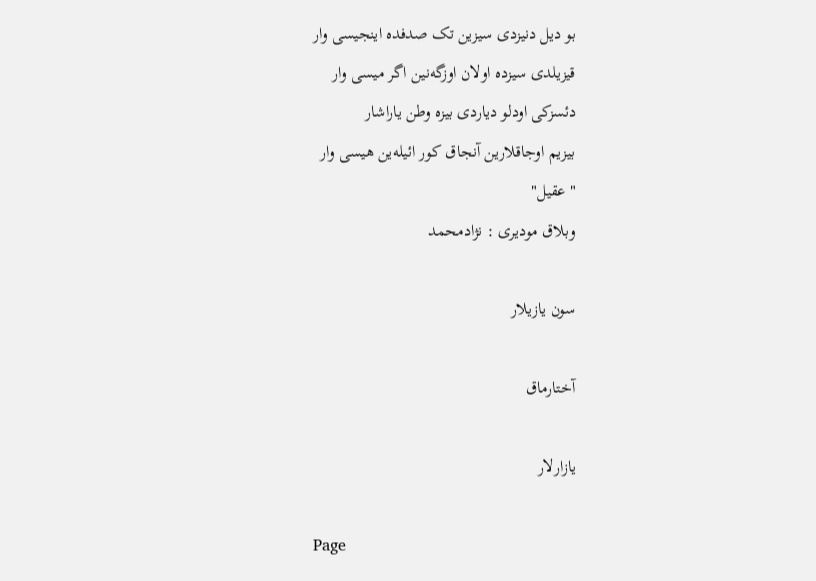بو دیل دنیزدی سیزین تک صدفده اینجیسی وار
قیزیلدی سیزده اولان اوزگه‌نین اگر میسی وار
دئسزکی اودلو دیاردی بیزه وطن یاراشار
بیزیم اوجاقلارین آنجاق کور ائیله‌ین هیسی وار
"عقیل"
وبلاق مودیری : نژادمحمد

سون یازیلار

آختارماق

یازارلار

Page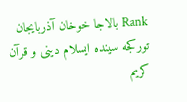Rank بالاجا خوخان آذربایجان تورکجه سینده ایسلام دینی و قرآن کریم